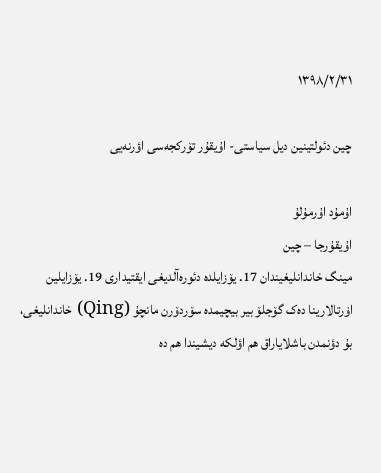۱۳۹۸/۲/۳۱

چین دئولتینین دیل سیاستی- اۇیقۇر تۆرکجه‌سی اؤرنه‌یی

اۇمۇد اۇرمۇلۇ
اۇیقۇرجا – چین
مینگ خاندانلیغیندان 17. یۆزایلده دئوره‌آلدیغی ایقتیداری 19. یۆزایلین اۏرتالارینا ده‌ک گۆجلۆ بیر بیچیمده سۆردۆرن مانچۇ (Qing) خاندانلیغی، بۇ دؤنمدن باشلایاراق هم اؤلکه دیشیندا هم ده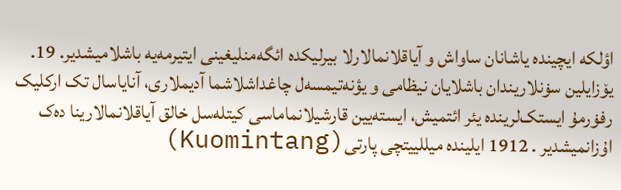اؤلکه ایچینده یاشانان ساواش و آیاقلانمالارلا بیرلیکده ائگه‌منلیغینی ایتیرمه‌یه باشلامیشدیر. 19. یۆزایلین سۏنلاریندان باشلایان نیظامی و یؤنه‌تیمسه‌ل چاغداشلاشما آدیملاری، آنایاسال تک ارکلیک رفۏرمۇ ایستک‌لرینده یئر ائتمیش، ایسته‌یین قارشیلانماماسی کیتله‌سل خالق آیاقلانمالارینا ده‌ک اۇزانمیشدیر . 1912 ایلینده میللییتچی پارتی(Kuomintang)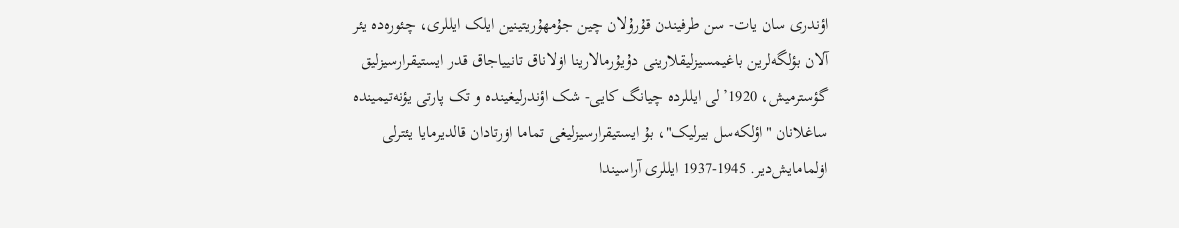اؤندری سان یات- سن طرفیندن قۇرۇلان چین جۇمهۇریتینین ایلک ایللری، چئوره‌ده یئر آلان بؤلگه‌لرین باغیمسیزلیقلارینی دۇیۇرمالارینا اۏلاناق تانییاجاق قدر ایستیقرارسیزلیق گؤسترمیش، 1920’لی ایللرده چیانگ کایی- شک اؤندرلیغینده و تک پارتی یؤنه‌تیمینده ساغلانان "اؤلکه‌سل بیرلیک"، بۇ ایستیقرارسیزلیغی تماما اۏرتادان قالدیرمایا یئترلی اۏلمامایش‌دیر. 1945-1937 ایللری آراسیندا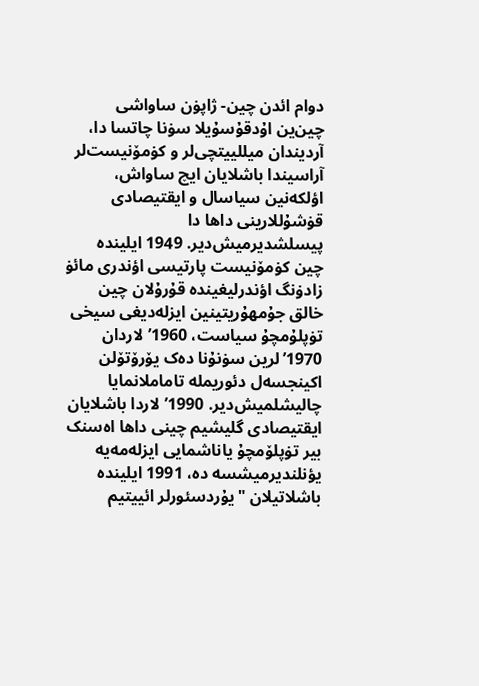دوام ائدن چین- ژاپۏن ساواشی چین‌ین اۇدقۇسۇیلا سۏنا چاتسا دا، آردیندان میللییتچی‌لر و کۏمۆنیست‌لر آراسیندا باشلایان ایچ ساواش، اؤلکه‌نین سیاسال و ایقتیصادی قۏشۇللارینی داها دا پیسلشدیرمیش‌دیر. 1949 ایلینده چین کۏمۆنیست پارتیسی اؤندری مائۏ زادۏنگ اؤندرلیغینده قۇرۇلان چین خالق جۇمهۇریتینین ایزله‌دیغی سیخی تۏپلۇمچۇ سیاست، 1960’لاردان 1970’لرین سۏنۇنا ده‌ک یۆرۆتۆلن اکینجسه‌ل دئوریمله تاماملانمایا چالیشلمیش‌دیر. 1990’لاردا باشلایان ایقتیصادی گلیشیم چینی داها اه‌سنک بیر تۏپلۆمچۇ یاناشمایی ایزله‌مه‌یه یؤنلندیرمیشسه‌ ده، 1991 ایلینده باشلاتیلان "یۇردسئورلر ائییتیم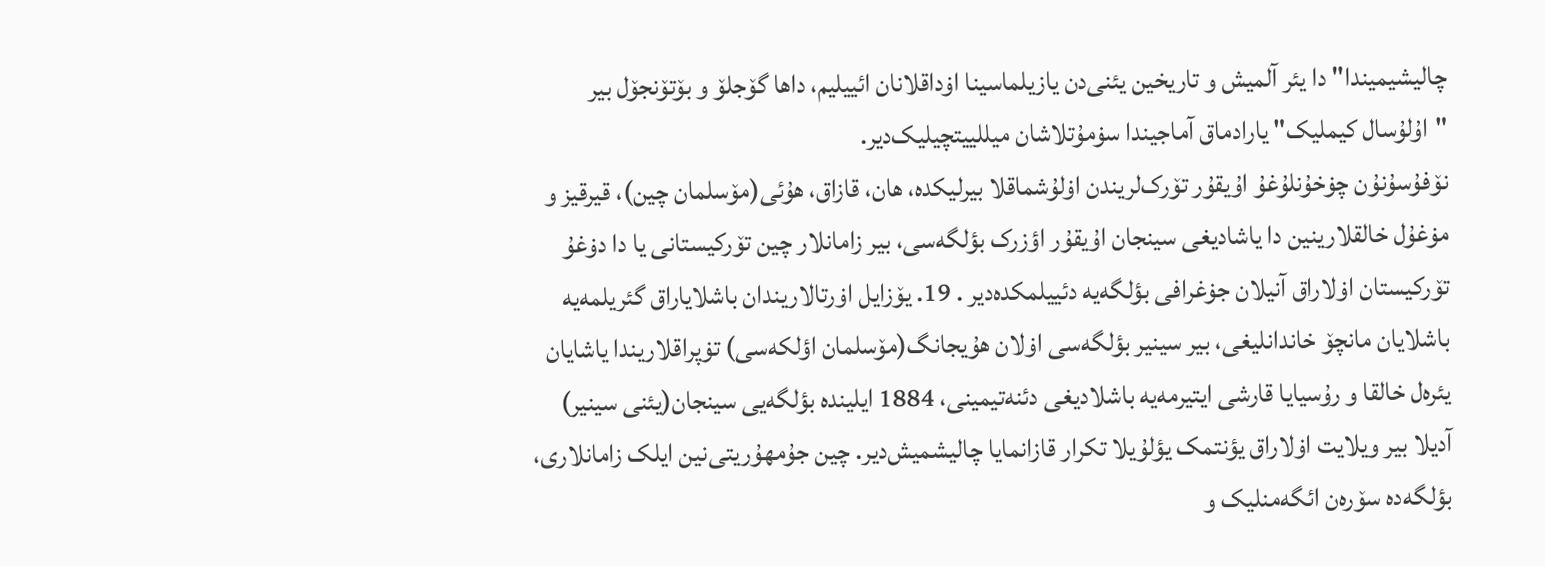چالیشیمیندا" دا یئر آلمیش و تاریخین یئنی‌دن یازیلماسینا اۏداقلانان ائییلیم، داها گۆجلۆ و بۆتۆنجۆل بیر "اۇلۇسال کیملیک" یارادماق آماجیندا سۏمۇتلاشان میللییتچیلیک‌دیر.
نۆفۇسۇنۇن چۏخۇنلۇغۇ اۇیقۇر تۆرک‌لریندن اۏلۇشماقلا بیرلیکده، هان، قازاق، هۇئی(مۆسلمان چین)، قیرقیز و مۏغۇل خالقلارینین دا یاشادیغی سینجان اۇیقۇر اؤزرک بؤلگه‌سی، بیر زامانلار چین تۆرکیستانی یا دا دۏغۇ تۆرکیستان اۏلاراق آنیلان جۏغرافی بؤلگه‌یه دئییلمکده‌دیر . 19. یۆزایل اۏرتالاریندان باشلایاراق گئریلمه‌یه باشلایان مانچۆ خاندانلیغی، بیر سینیر بؤلگه‌سی اۏلان هۇیجانگ(مۆسلمان اؤلکه‌سی) تۏپراقلاریندا یاشایان یئره‌ل خالقا و رۇسیایا قارشی ایتیرمه‌یه باشلادیغی دئنه‌تیمینی، 1884 ایلینده بؤلگه‌یی سینجان(یئنی سینیر) آدیلا بیر ویلایت اۏلاراق یؤنتمک یؤلۇیلا تکرار قازانمایا چالیشمیش‌دیر. چین جۇمهۇریتی‌نین ایلک زامانلاری، بؤلگه‌ده سۆره‌ن ائگه‌منلیک و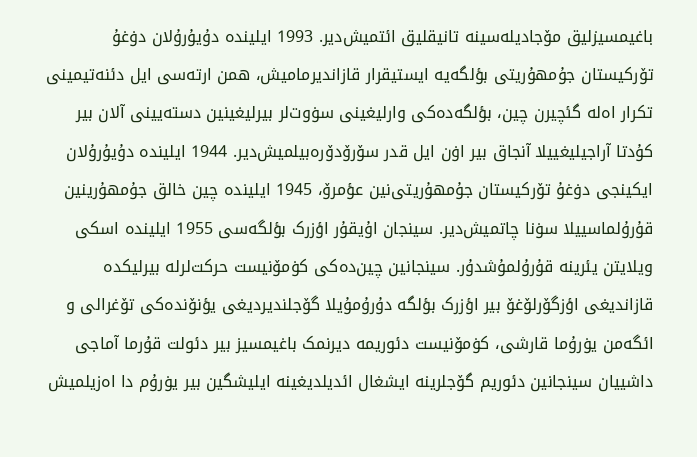باغیمسیزلیق مۆجادیله‌سینه تانیقلیق ائتمیش‌دیر. 1993 ایلینده دۇیۇرۇلان دۏغۇ تۆرکیستان جۇمهۇریتی بؤلگه‌یه ایستیقرار قازاندیرمامیش، همن ارته‌سی ایل دئنه‌تیمینی تکرار اه‌له گئچیرن چین، بؤلگه‌ده‌کی وارلیغینی سۏوت‌لر بیرلیغینین دسته‌یینی آلان بیر کۇدتا آراجیلیغییلا آنجاق بیر اۏن ایل قدر سۆرۆدۆره‌بیلمیش‌دیر. 1944 ایلینده دۇیۇرۇلان ایکینجی دۏغۇ تۆرکیستان جۇمهۇریتی‌نین عؤمرۆ، 1945 ایلینده چین خالق جۇمهۇرینین قۇرۇلماسییلا سۏنا چاتمیش‌دیر. سینجان اۇیقۇر اؤزرک بؤلگه‌سی 1955 ایلینده اسکی ویلایتن یئرینه قۇرۇلمۇشدۇر. سینجانین چین‌ده‌کی کۏمۆنیست حرکت‌لرله بیرلیکده قازاندیغی اؤزگۆرلۆغۆ بیر اؤزرک بؤلگه دۇرۇمۇیلا گۆجلندیردیغی یؤنۆنده‌کی تۆغرالی و ائگه‌من یۏرۇما قارشی، کۏمۆنیست دئوریمه دیرنمک باغیمسیز بیر دئولت قۇرما آماجی داشییان سینجانین دئوریم گۆجلرینه ایشغال ائدیلدیغینه ایلیشگین بیر یۏرۇم دا اه‌زیلمیش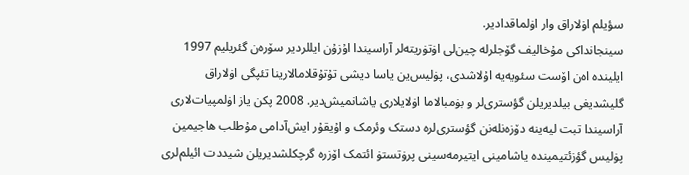سؤیلم اۏلاراق وار اۏلماقدادیر.
سینجانداکی مۇخالیف گۆجلرله چین‌لی اۏتۏریته‌لر آراسیندا اۇزۇن ایللردیر سۆره‌ن گئریلیم 1997 ایلینده اه‌ن اۆست سئویه‌‌یه اۇلاشدی، پۏلیس‌ین یاسا دیشی تۇتۇقلامالارینا تئپگی اۏلاراق گلیشدیغی بیلدیریلن گؤستری‌لر و بۏمبالاما اۏلایلاری یاشانمیش‌دیر. 2008 پکن یاز اۏلمپیات‌لاری آراسیندا تبت لیه‌ینه دۆزه‌نله‌نن گؤستری‌لره دستک وئرمک و اۇیقۇر ایش‌آدامی مۇطلب هاجیمین پۏلیس گؤزئتیمینده یاشامینی ایتیرمه‌سینی پرۏتستۏ ائتمک اۆزره گرچکلشدیریلن شیددت ائیلم‌لری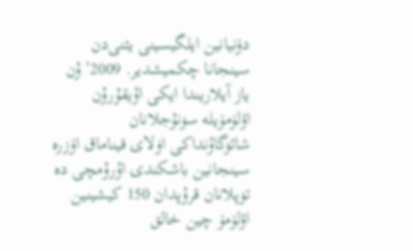دۆنیانین ایلگیسینی یئنی‌دن سینجانا چکمیشدیر. 2009’ۇن یاز آیلاریندا ایکی اۇیقۇرۇن اؤلۆمۆیله سۏنۇجلانان شائۏگاۇنداکی اۏلای قیناماق اۆزره سینجانین باشکندی اۇرۇمچی ده تۏپلانان قرۇپدان 150 کیشینین اؤلۆمۆ چین خالق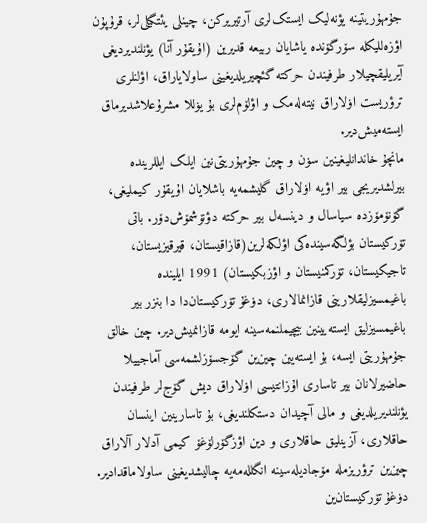جۇمهۇریتینه یؤنه‌لیک ایستک‌لری آرتیریرکن، چینلی یئتگیلی‌لر، قرۇپۇن اؤزه‌للیکله سۆرگۆنده یاشایان ربیعه قدیرین (اۇیقۇر آنا) یؤنلندیردیغی آیریلیقچیلار طرفیندن حرکته گئچیریلدیغینی ساولایاراق، اؤلنلری ترؤریست اۏلاراق نیته‌له‌مک و اؤلۆم‌لری بۇ یۏللا مشرۇعلاشدیرماق ایسته‌میش‌دیر.
مانچۇ خاندانلیغینین سۏن و چین جۇمهۇریتی‌نین ایلک ایللرینده بیرلشدیریجی بیر اؤیه اۏلاراق گلیشمه‌یه باشلایان اۇیقۇر کیملیغی، گۆنۆمۆزده سیاسال و دینسه‌ل بیر حرکته دؤنۆشمۆش‌دۆر. باتی تۆرکیستان بؤلگه‌سینده‌کی اؤلکه‌لرین(قازاقیستان، قیرقیزیستان، تاجیکیستان، تۆرکمنیستان و اؤزبکیستان) 1991 ایلینده باغیمسیزلیقلارینی قازانمالاری، دۏغۇ تۆرکیستان‌دا دا بنزر بیر باغیمسیزلیق ایسته‌یینین بیچیملنمه‌سینه ایومه قازانمیش‌دیر. چین خالق جۇمهۇریتی ایسه، بۇ ایسته‌یین چین‌ین گۆجسۆزلشمه‌سی آماجییلا حاضیرلانان بیر تاساری اۇزانتیسی اۏلاراق دیش گۆج‌لر طرفیندن یؤنلندیریلدیغی و مالی آچیدان دستکلندیغی، بۇ تاسارینین اینسان حاقلاری، آزینلیق حاقلاری و دین اؤزگۆرلۆغۆ کیمی آدلار آلاراق چین‌ین ترؤریزمله مۆجادیله‌سینه انگلله‌مه‌یه چالیشدیغینی ساولاماقدادیر. دۏغۇ تۆرکیستان‌ین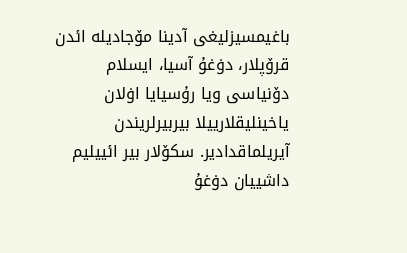باغیمسیزلیغی آدینا مۆجادیله ائدن قرۆپلار، دۏغۇ آسیا، ایسلام دۆنیاسی ویا رۇسیایا اۏلان یاخینلیقلارییلا بیربیرلریندن آیریلماقدادیر. سکۆلار بیر ائییلیم داشییان دۏغۇ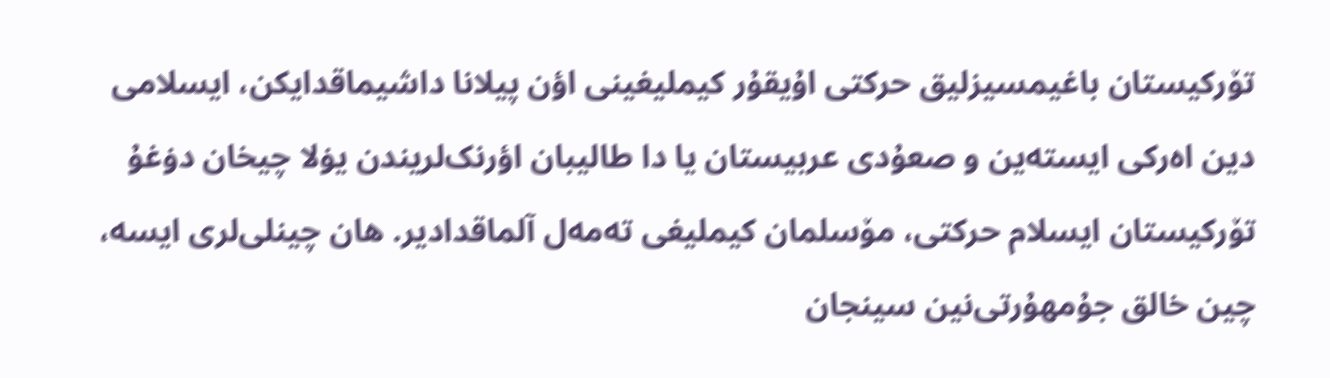تۆرکیستان باغیمسیزلیق حرکتی اۇیقۇر کیملیغینی اؤن پیلانا داشیماقدایکن، ایسلامی دین اه‌رکی ایسته‌ین و صعۇدی عربیستان یا دا طالیبان اؤرنک‌لریندن یۏلا چیخان دۏغۇ تۆرکیستان ایسلام حرکتی، مۆسلمان کیملیغی ته‌مه‌ل آلماقدادیر. هان چینلی‌لری ایسه، چین خالق جۇمهۇرتی‌نین سینجان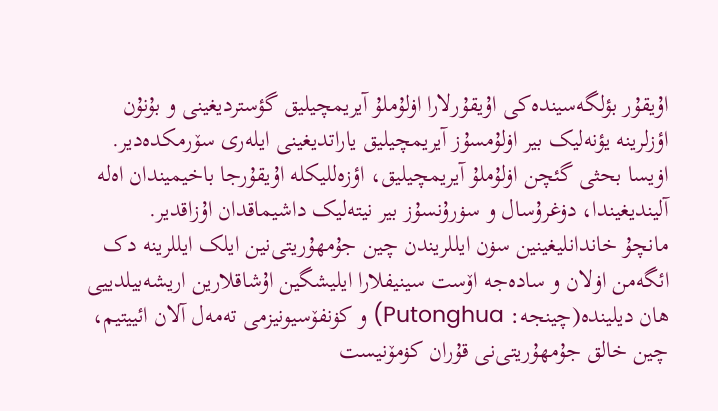اۇیقۇر بؤلگه‌سینده‌کی اۇیقۇرلارا اۏلۇملۇ آیریمچیلیق گؤستردیغینی و بۇنۇن اؤزلرینه یؤنه‌لیک بیر اۏلۇمسۇز آیریمچیلیق یاراتدیغینی ایله‌ری سۆرمکده‌دیر. اۏیسا بحثی گئچن اۏلۇملۇ آیریمچیلیق، اؤزه‌للیکله اۇیقۇرجا باخیمیندان اه‌له آلیندیغیندا، دۏغرۇسال و سۏرۇنسۇز بیر نیته‌لیک داشیماقدان اۇزاقدیر.
مانچۇ خاندانلیغینین سۏن ایللریندن چین جۇمهۇریتی‌نین ایلک ایللرینه دک ائگه‌من اۏلان و ساده‌جه اۆست سینیفلارا ایلیشگین اۇشاقلارین اریشه‌بیلدییی هان دیلینده(چینجه: Putonghua) و کۏنفۆسیونیزمی ته‌مه‌ل آلان ائییتیم، چین خالق جۇمهۇریتی‌نی قۇران کۏمۆنیست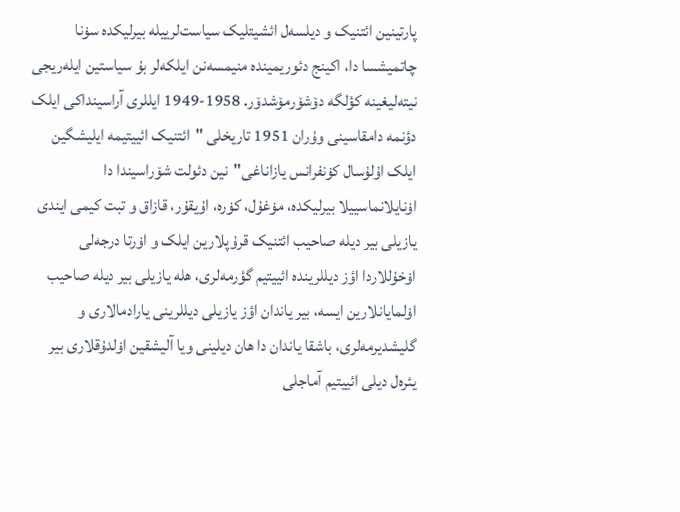پارتینین ائتنیک و دیلسه‌ل ائشیتلیک سیاست‌لرییله بیرلیکده سۏنا چاتمیشسا دا، اکینج دئوریمینده منیمسه‌نن ایلکه‌لر بۇ سیاستین ایله‌ریجی نیته‌لیغینه کؤلگه دۆشۆرمۆشدۆر. 1958-1949 ایللری آراسینداکی ایلک دؤنمه دامقاسینی وۇران 1951 تاریخلی "ائتنیک ائییتیمه ایلیشگین ایلک اۇلۇسال کۏنفرانس یازاناغی"نین دئولت شۆراسیندا دا اۏنایلانماسییلا بیرلیکده، مۏغۇل، کۏره، اۇیقۇر، قازاق و تبت کیمی ایندی یازیلی بیر دیله صاحیب ائتنیک قرۇپلارین ایلک و اۏرتا درجه‌لی اۏخۇللاردا اؤز دیللرینده ائییتیم گؤرمه‌لری، هله یازیلی بیر دیله صاحیب اۏلمایانلارین ایسه، بیر یاندان اؤز یازیلی دیللرینی یارادمالاری و گلیشدیرمه‌لری، باشقا یاندان دا هان دیلینی ویا آلیشقین اۏلدۇقلاری بیر یئره‌ل دیلی ائییتیم آماجلی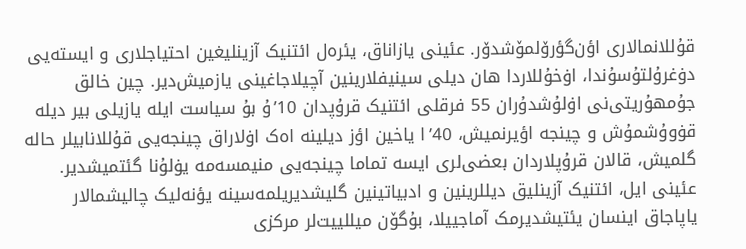قۇللانمالاری اؤن‌گؤرۆلمۆشدۆر. عئینی یازاناق، یئره‌ل ائتنیک آزینلیغین احتیاجلاری و ایسته‌یی دۏغرۇلتۇسۇندا، اۏخۇللاردا هان دیلی سینیفلارینین آچیلاجاغینی یازمیش‌دیر. چین خالق جۇمهۇریتی‌نی اۏلۇشدۇران 55 فرقلی ائتنیک قرۇپدان 10’ۇ بۇ سیاست ایله یازیلی بیر دیله قۏوۇشمۇش و چینجه اؤیرنمیش، 40’ا یاخین اؤز دیلینه اه‌ک اۏلاراق چینجه‌یی قۇللانابیلر حاله گلمیش، قالان قرۇپلاردان بعضی‌لری ایسه تماما چینجه‌یی منیمسه‌مه یۏلۇنا گئتمیشدیر. عئینی ایل، ائتنیک آزینلیق دیللرینین و ادبیاتینین گلیشدیریلمه‌سینه یؤنه‌لیک چالیشمالار یاپاجاق اینسان یئتیشدیرمک آماجییلا، بۇگۆن میللییت‌لر مرکزی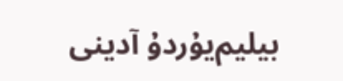بیلیم‌یۇردۇ آدینی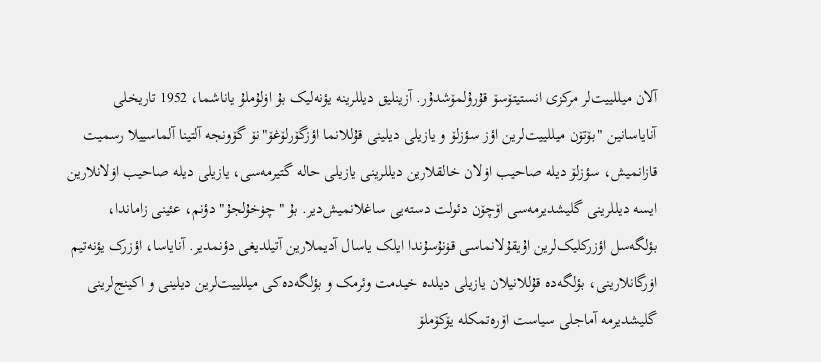آلان میللییت‌لر مرکزی انستیتۆسۆ قۇرۇلمۆشدۇر. آزینلیق دیللرینه یؤنه‌لیک بۇ اۏلۇملۇ یاناشما، 1952 تاریخلی آنایاسانین "بۆتۆن میللییت‌لرین اؤز سؤزلۆ و یازیلی دیلینی قۇللانما اؤزگۆرلۆغۆ"نۆ گۆونجه آلتینا آلماسییلا رسمیت قازانمیش، سؤزلۆ دیله صاحیب اۏلان خالقلارین دیللرینی یازیلی حاله گتیرمه‌سی، یازیلی دیله صاحیب اۏلانلارین ایسه دیللرینی گلیشدیرمه‌سی اۆچۆن دئولت دسته‌یی ساغلانمیش‌دیر. بۇ "چۏخۇلجۇ" دؤنم، عئینی زاماندا، بؤلگه‌سل اؤزرکلیک‌لرین اۇیقۇلانماسی قۏنۇسۇندا ایلک یاسال آدیملارین آتیلدیغی دؤنمدیر. آنایاسا، اؤزرک یؤنه‌تیم اۏرگانلارینی، بؤلگه‌ده قۇللانیلان یازیلی دیلده خیدمت وئرمک و بؤلگه‌ده‌کی میللییت‌لرین دیلینی و اکینج‌لرینی گلیشدیرمه آماجلی سیاست اۆره‌تمکله یۆکۆملۆ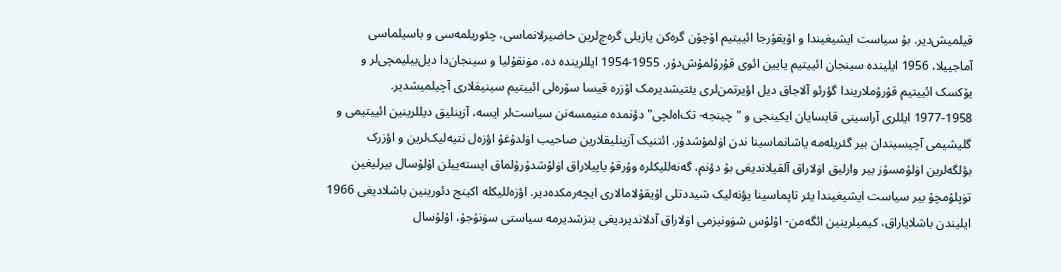قیلمیش‌دیر. بۇ سیاست ایشیغیندا و اۇیقۇرجا ائییتیم اۆچۆن گره‌کن یازیلی گره‌چ‌لرین حاضیرلانماسی، چئوریلمه‌سی و باسیلماسی آماجییلا، 1956 ایلینده سینجان ائییتیم یایین ائوی قۇرۇلمۇش‌دۇر. 1955-1954 ایللرینده ده، مۏنقۇلیا و سینجان‌دا دیل‌بیلیمچی‌لر و یۆکسک ائییتیم قۇرۇملاریندا گؤرئو آلاجاق دیل اؤیرتمن‌لری یئتیشدیرمک اۆزره قیسا سۆره‌لی ائییتیم سینیفلاری آچیلمیشدیر.
1977-1958 ایللری آراسینی قابسایان ایکینجی و "چینجه- تک‌اه‌لچی" دؤنمده منیمسه‌نن سیاست‌لر ایسه، آزینلیق دیللرینین ائییتیمی و گلیشیمی آچیسیندان بیر گئریله‌مه یاشانماسینا ندن اۏلمۇشدۇر. ائتنیک آزینلیقلارین صاحیب اۏلدۇغۇ اؤزه‌ل نتیه‌لیک‌لرین و اؤزرک بؤلگه‌لرین اۏلۇمسۇز بیر وارلیق اۏلاراق آلقیلاندیغی بۇ دؤنم، گه‌نه‌للیکلره وۇرقۇ یاپیلاراق اۏلۇشدۇرۇلماق ایسته‌ییلن اۇلۇسال بیرلیغین تۏپلۇمچۇ بیر سیاست ایشیغیندا یئر تاپماسینا یؤنه‌لیک شیددتلی اۇیقۇلامالاری ایچه‌رمکده‌دیر. اؤزه‌للیکله اکینج دئورینین باشلادیغی 1966 ایلیندن باشلایاراق، کیمیلرینین ائگه‌من- اۇلۇس شۏونیزمی اۏلاراق آدلاندیردیغی بنزشدیرمه سیاستی سۏنۇجۇ، اۇلۇسال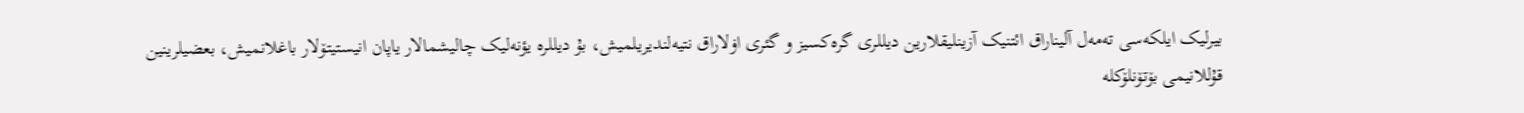بیرلیک ایلکه‌سی ته‌مه‌ل آلیناراق ائتنیک آزینلیقلارین دیللری گره‌کسیز و گئری اۏلاراق نتیه‌لندیریلمیش، بۇ دیللره یؤنه‌لیک چالیشمالار یاپان انیستیتۆلار باغلانمیش، بعضیلرینین قۇللانیمی بۆتۆنلۆکله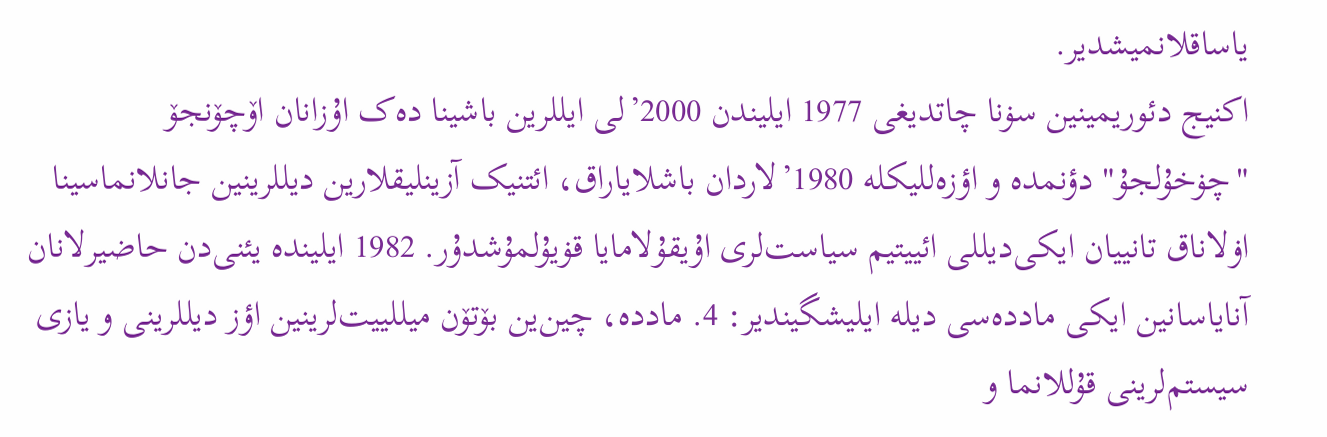یاساقلانمیشدیر.
اکنیج دئوریمینین سۏنا چاتدیغی 1977 ایلیندن 2000’لی ایللرین باشینا ده‌ک اۇزانان اۆچۆنجۆ "چۏخۇلجۇ" دؤنمده و اؤزه‌للیکله 1980’لاردان باشلایاراق، ائتنیک آزینلیقلارین دیللرینین جانلانماسینا اۏلاناق تانییان ایکی‌دیللی ائییتیم سیاست‌لری اۇیقۇلامایا قۏیۇلمۇشدۇر. 1982 ایلینده یئنی‌دن حاضیرلانان آنایاسانین ایکی مادده‌سی دیله ایلیشگیندیر: 4. مادده، چین‌ین بۆتۆن میللییت‌لرینین اؤز دیللرینی و یازی سیستم‌لرینی قۇللانما و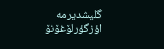گلیشدیرمه اؤزگؤرلۆغۆنۆ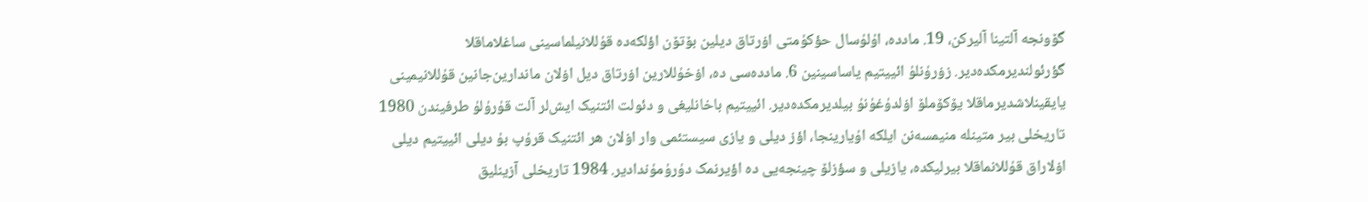گۆونجه آلتینا آلیرکن، 19. مادده، اۇلۇسال حؤکۇمتی اۏرتاق دیلین بۆتۆن اؤلکه‌ده قۇللانیلماسینی ساغلاماقلا گؤرئولندیرمکده‌دیر. زۏرۇنلۇ ائییتیم یاساسینین 6. مادده‌سی ده، اۏخۇللارین اۏرتاق دیل اۏلان ماندارین‌جا‌نین قۇللانیمینی یایقینلاشدیرماقلا یۆکۆملۆ اۏلدۇغۇنۇ بیلدیرمکده‌دیر. ائییتیم باخانلیغی و دئولت ائتنیک ایش‌لر آلت قۇرۇلۇ طرفیندن 1980 تاریخلی بیر متینله منیمسه‌نن ایلکه اۇیارینجا، اؤز دیلی و یازی سیستئمی وار اۏلان هر ائتنیک قرۇپ بۇ دیلی ائییتیم دیلی اۏلاراق قۇللانماقلا بیرلیکده، یازیلی و سؤزلۆ چینجه‌یی ده اؤیرنمک دۇرۇمۇندادیر. 1984 تاریخلی آزینلیق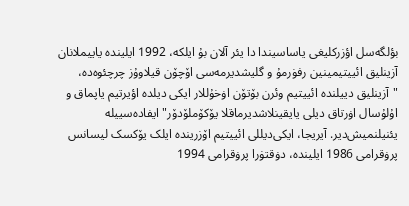بؤلگه‌سل اؤزرکلیغی یاساسیندا دا یئر آلان بۇ ایلکه، 1992 ایلینده یاییملانان آزینلیق ائییتیمینین رفۏرمۇ و گلیشدیرمه‌سی اۆچۆن قیلاوۇز چرچئوه‌ده، "آزینلیق دییلنده ائییتیم وئرن بۆتۆن اۏخۇللار ایکی دیلده اؤیرتیم یاپماق و اۇلۇسال اۏرتاق دیلی یایقینلاشدیرماقلا یۆکۆملۆدۆر" ایفاده‌سییله یئنیلنمیش‌دیر. آیریجا، ایکی‌دیللی ائییتیم اۆزرینده ایلک یۆکسک لیسانس پرۏقرامی 1986 ایلینده، دۏقتۏرا پرۏقرامی 1994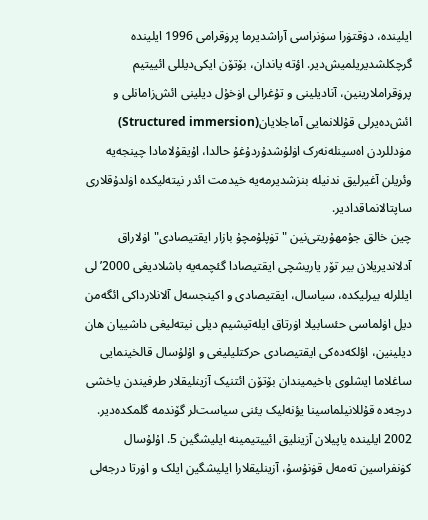ایلینده، دۏقتۏرا سۏنراسی آراشدیرما پرۏقرامی 1996 ایلینده گرچکلشدیریلمیش‌دیر. اؤته یاندان، بۆتۆن ایکی‌دیللی ائییتیم پرۏقراملارینین، آنادیلینی و تۇغرالی اۏخۇل دیلینی ائش‌زامانلی و ائش‌ده‌یرلی قۇللانمایی آماجلایان(Structured immersion) مۏدللردن اه‌سینله‌نه‌رک اۏلۇشدۇردۇغۇ حالدا، اۇیقۇلامادا چینجه‌یه وئریلن آغیرلیق ندنیله بنزشدیرمه‌یه خیدمت ائدر نیته‌لیکده اۏلدۇقلاری ساپتالانماقدادیر.
چین خالق جۇمهۇریتی‌نین "تۏپلۇمچۇ بازار ایقتیصادی" اۏلاراق آدلاندیریلان بیر تۆر یاریشچی ایقتیصادا گئچمه‌یه باشلادیغی 2000’لی ایللرله بیرلیکده، سیاسال، ایقتیصادی و اکینجسه‌ل آلانلارداکی ائگه‌من دیل اۏلماسی حئسابیلا اۏرتاق ایله‌تیشیم دیلی نیته‌لیغی داشییان هان دیلینین، اؤلکه‌ده‌کی ایقتیصادی حرکتلیلیغی و اۇلۇسال قالخینمایی ساغلاما ایشلوی باخیمیندان بۆتۆن ائتنیک آزینلیقلار طرفیندن یاخشی درجه‌ده قۇللانیلماسینا یؤنه‌لیک یئنی سیاست‌لر گۆندمه گلمکده‌دیر. 2002 ایلینده یاپیلان آزینلیق ائییتیمینه ایلیشگین 5. اۇلۇسال کۏنفراسین ته‌مه‌ل قۏنۇسۇ، آزینلیقلارا ایلیشگین ایلک و اۏرتا درجه‌لی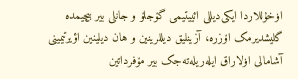اۏخۇللاردا ایکی‌دیللی ائییتیمی گۆجلۆ و جانلی بیر بیچیمده گلیشدیرمک اۆزره، آزینلیق دیللرینین و هان دیلینین اؤیرتیمینی آشامالی اۏلاراق ایله‌ریله‌ته‌جک بیر مۆفرداتین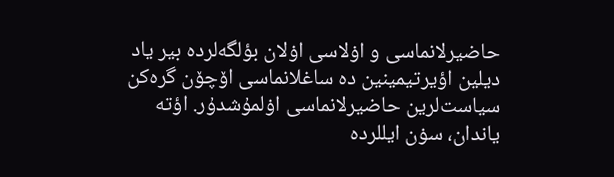حاضیرلانماسی و اۏلاسی اۏلان بؤلگه‌لرده بیر یاد دیلین اؤیرتیمینین ده ساغلانماسی اۆچۆن گره‌کن سیاست‌لرین حاضیرلانماسی اۏلمۇشدۇر. اؤته یاندان، سۏن ایللرده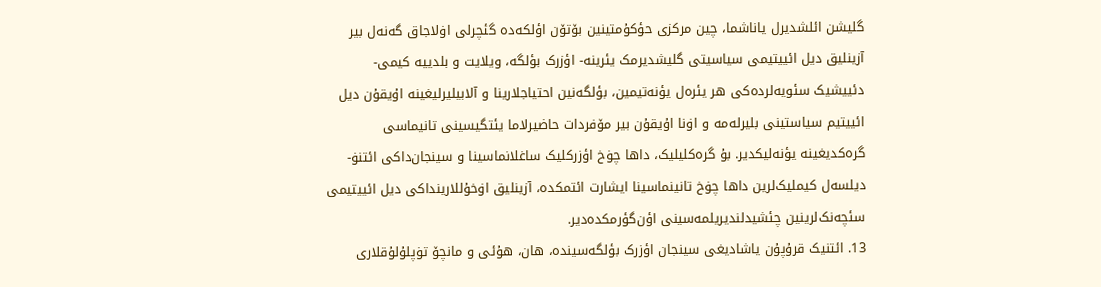گلیشن ائلشدیرل یاناشما، چین مرکزی حؤکۇمتینین بۆتۆن اؤلکه‌ده گئچرلی اۏلاجاق گه‌نه‌ل بیر آزینلیق دیل ائییتیمی سیاسیتی گلیشدیرمک یئرینه- اؤزرک بؤلگه، ویلایت و بلدییه کیمی- دئییشیک سئویه‌لرده‌کی هر یئره‌ل یؤنه‌تیمین، بؤلگه‌نین احتیاجلارینا و آلابیلیرلیغینه اۇیقۇن دیل ائییتیم سیاستینی بلیرله‌مه و اۏنا اۇیقۇن بیر مۆفردات حاضیرلاما یئتگیسینی تانیماسی گره‌کدیغینه یؤنه‌لیکدیر. بۇ گره‌کلیلیک، داها چۏخ اؤزرکلیک ساغلانماسینا و سینجان‌داکی ائتنۏ- دیلسه‌ل کیملیک‌لرین داها چۏخ تانینماسینا ایشارت ائتمکده‌، آزینلیق اۏخۇللارینداکی دیل ائییتیمی سئچه‌نک‌لرینین چئشیدلندیریلمه‌سینی اؤن‌گؤرمکده‌دیر.
13. ائتنیک قرۇپۇن یاشادیغی سینجان اؤزرک بؤلگه‌سینده، هان، هۇئی و مانچۆ تۏپلۇلۇقلاری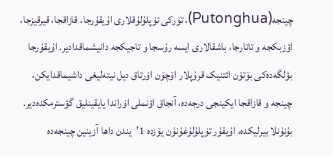چینجه(Putonghua)، تۆرکی تۏپلۇلۇقلاری اۇیقۇرجا، قازاقجا، قیرقیزجا، اؤزبکجه و تاتارجا، باشقالاری ایسه رۇسجا و تاجیکجه دانیشماقدادیر. اۇیقۇرجا بؤلگه‌ده‌‌کی بۆتۆن ائتنیک قرۇپلار اۆچۆن اۏرتاق دیل نیته‌لیغی داشیماقدایکن، چینجه و قازاقجا ایکینجی درجه‌ده، آنجاق اؤنملی اۏراندا یایقینلیق گؤسترمکده‌دیر. بۇنۇنلا بیرلیکده، اۇیقۇر تۏپلۇلۇغۇنۇن یۆزده 1’یندن داها آزینین چینجه‌ده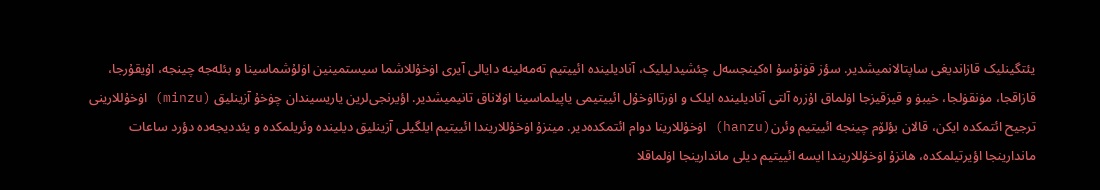یئتگینلیک قازاندیغی ساپتالانمیشدیر. سؤز قۏنۇسۇ اه‌کینجسه‌ل چئشیدلیلیک، آنادیلینده ائییتیم ته‌مه‌لینه دایالی آیری اۏخۇللاشما سیستمینین اۏلۇشماسینا و بئله‌جه چینجه، اۇیقۇرجا، قازاقجا، مۏنقۏلجا، خیبۏ و قیزقیزجا اۏلماق اۇزره آلتی آنادیلینده ایلک و اۏرتااۏخۇل ائییتیمی یاپیلماسینا اۏلاناق تانیمیشدیر. اؤیرنجی‌لرین یاریسیندان چۏخۇ آزینلیق (minzu) اۏخۇللارینی ترجیح ائتمکده ایکن، قالان بؤلۆم چینجه ائییتیم وئرن(hanzu) اۏخۇللارینا دوام ائتمکده‌دیر. مینزۇ اۏخۇللاریندا ائییتیم‌ ایلگیلی آزینلیق دیلینده وئریلمکده‌ و یئددیجه‌ده دؤرد ساعات ماندارینجا اؤیرتیلمکده‌، هانزۇ اۏخۇللاریندا ایسه ائییتیم دیلی ماندارینجا اۏلماقلا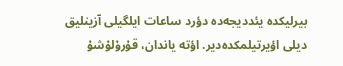بیرلیکده یئددیجه‌ده دؤرد ساعات ایلگیلی آزینلیق دیلی اؤیرتیلمکده‌دیر. اؤته یاندان، قۇرۇلۇشۇ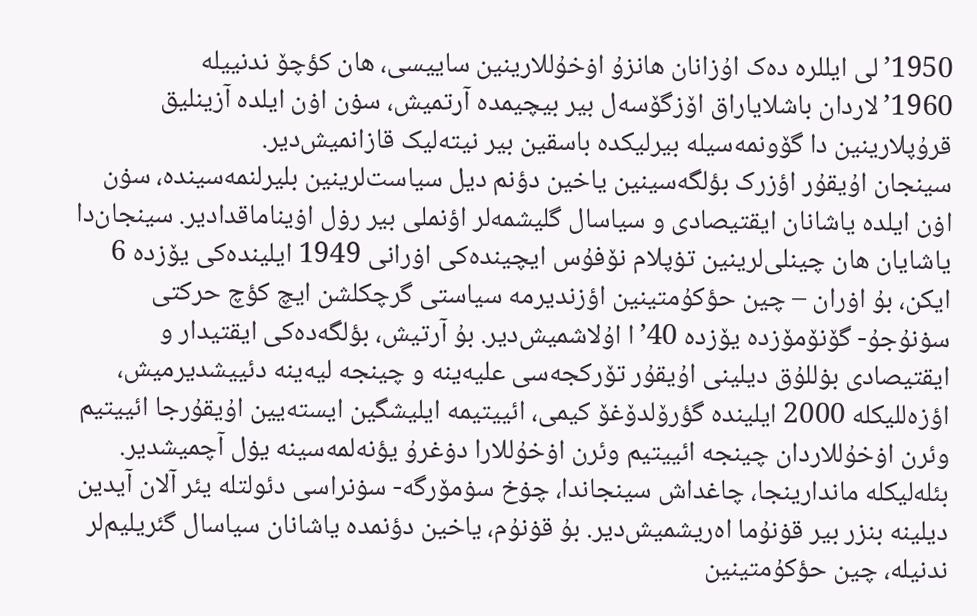1950’لی ایللره ده‌ک اۇزانان هانزۇ اۏخۇللارینین ساییسی، هان کؤچۆ ندنییله 1960’لاردان باشلایاراق اۆزگۆسه‌ل بیر بیچیمده آرتمیش، سۏن اۏن ایلده آزینلیق قرۇپلارینین دا گۆونمه‌سیله بیرلیکده باسقین بیر نیته‌لیک قازانمیش‌دیر.
سینجان اۇیقۇر اؤزرک بؤلگه‌سینین یاخین دؤنم دیل سیاست‌لرینین بلیرلنمه‌سینده، سۏن اۏن ایلده یاشانان ایقتیصادی و سیاسال گلیشمه‌لر اؤنملی بیر رۏل اۏیناماقدادیر. سینجان‌دا یاشایان هان چینلی‌لرینین تۏپلام نۆفۇس ایچینده‌کی اۏرانی 1949 ایلینده‌کی یۆزده 6 ایکن، بۇ اۏران – چین حؤکۇمتینین اؤزندیرمه سیاستی گرچکلشن ایچ کؤچ حرکتی سۏنۇجۇ- گۆنۆمۆزده یۆزده 40’ا اۇلاشمیش‌دیر. بۇ آرتیش، بؤلگه‌ده‌کی ایقتیدار و ایقتیصادی بۏللۇق دیلینی اۇیقۇر تۆرکجه‌سی علیه‌ینه و چینجه لیه‌ینه‌ دئییشدیرمیش، اؤزه‌للیکله 2000 ایلینده گؤرۆلدۆغۆ کیمی، ائییتیمه ایلیشگین ایسته‌یین اۇیقۇرجا ائییتیم وئرن اۏخۇللاردان چینجه ائییتیم وئرن اۏخۇللارا دۏغرۇ یؤنه‌لمه‌سینه یۏل آچمیشدیر. بئله‌لیکله ماندارینجا، چاغداش سینجاندا، چۏخ سۏمۆرگه- سۏنراسی دئولتله یئر آلان آیدین دیلینه بنزر بیر قۏنۇما اه‌ریشمیش‌دیر. بۇ قۏنۇم، یاخین دؤنمده یاشانان سیاسال گئریلیم‌لر ندنیله، چین حؤکۇمتینین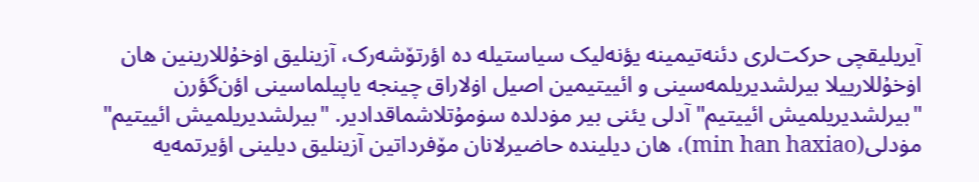آیریلیقچی حرکت‌لری دئنه‌تیمینه یؤنه‌لیک سیاستیله ده اؤرتۆشه‌رک، آزینلیق اۏخۇللارینین هان اۏخۇللارییلا بیرلشدیریلمه‌سینی و ائییتیمین اصیل اۏلاراق چینجه یاپیلماسینی اؤن‌گؤرن "بیرلشدیریلمیش ائییتیم" آدلی یئنی بیر مۏدلده سۏمۇتلاشماقدادیر. "بیرلشدیریلمیش ائییتیم" مۏدلی(min han haxiao)، هان دیلینده حاضیرلانان مۆفرداتین آزینلیق دیلینی اؤیرتمه‌یه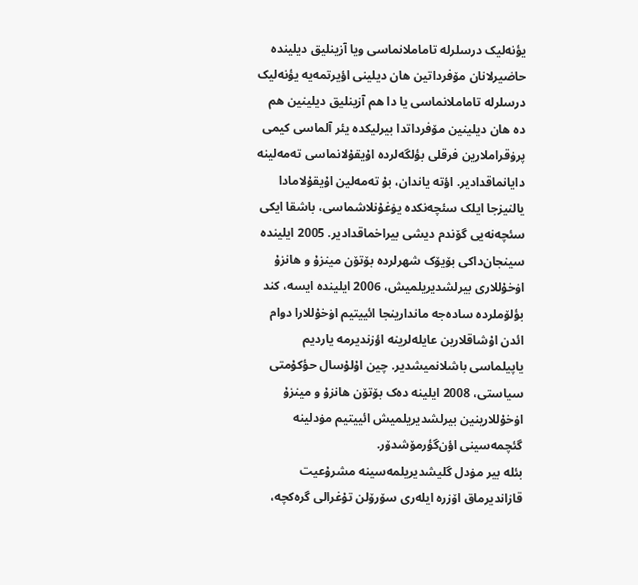یؤنه‌لیک درسلرله تاماملانماسی ویا آزینلیق دیلینده حاضیرلانان مۆفرداتین هان دیلینی اؤیرتمه‌یه یؤنه‌لیک درسلرله تاماملانماسی یا دا هم آزینلیق دیلینین هم ده هان دیلینین مۆفرداتدا بیرلیکده یئر آلماسی کیمی پرۏقراملارین فرقلی بؤلگه‌لرده اۇیقۇلانماسی ته‌مه‌لینه دایانماقدادیر. اؤته یاندان، بۇ ته‌مه‌لین اۇیقۇلامادا یالنیزجا ایلک سئچه‌نکده یۏغۇنلاشماسی، باشقا ایکی سئچه‌نه‌یی گۆندم دیشی بیراخماقدادیر. 2005 ایلینده سینجان‌داکی بۆیۆک شهرلرده بۆتۆن مینزۇ و هانزۇ اۏخۇللاری بیرلشدیریلمیش، 2006 ایلینده ایسه، کند بؤلۆملرده ساده‌جه ماندارینجا ائییتیم اۏخۇللارا دوام ائدن اۇشاقلارین عایله‌لرینه اؤزندیرمه یاردیم یاپیلماسی باشلانمیشدیر. چین اۇلۇسال حؤکۇمتی سیاستی، 2008 ایلینه ده‌ک بۆتۆن هانزۇ و مینزۇ اۏخۇللارینین بیرلشدیریلمیش ائییتیم مۏدلینه گئچمه‌سینی اؤن‌گؤرمۆشدۆر.
بئله بیر مۏدل گلیشدیریلمه‌سینه مشرۇعیت قازاندیرماق اۆزره ایله‌ری سۆرۆلن تۇغرالی گره‌کچه،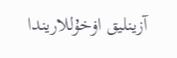آزینلیق اۏخۇللاریندا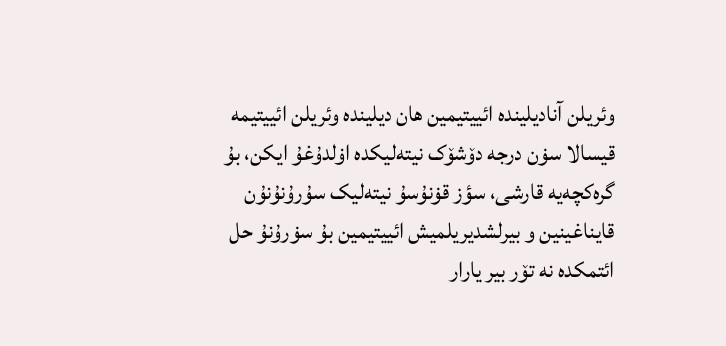وئریلن آنادیلینده ائییتیمین هان دیلینده وئریلن ائییتیمه قیسالا سۏن درجه دۆشۆک نیته‌لیکده اۏلدۇغۇ ایکن، بۇ گره‌کچه‌یه قارشی، سؤز قۏنۇسۇ نیته‌لیک سۇرۇنۇنۇن قایناغینین و بیرلشدیریلمیش ائییتیمین بۇ سۏرۇنۇ حل ائتمکده نه تۆر بیر یارار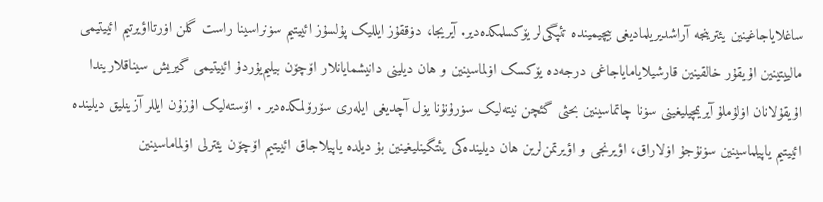ساغلایاجاغینین یئترینجه آراشدیریلمادیغی بیچیمینده تئپگی‌لر یۆکسلمکده‌دیر. آیریجا، دۏققۇز ایللیک پۇلسۇز ائییتیم سۏنراسینا راست گلن اۏرتا‌اؤیرتیم ائییتیمی مالییتینین اۇیقۇر خالقینین قارشیلایامایاجاغی درجه‌ده یۆکسک اۏلماسینین و هان دیلینی دانیشمایانلار اۆچۆن بیلیم‌یۇردۇ ائییتیمی گیریش سیناقلاریندا اۇیقۇلانان اۏلۇملۇ آیریمچیلیغینی سۏنا چاتماسینین بحثی گئچن نیته‌لیک سۏرۇنۇنا یۏل آچدیغی ایله‌ری سۆرۆلمکده‌دیر . اۆسته‌لیک اۇزۇن ایللر آزینلیق دیلینده ائییتیم یاپیلماسینین سۏنۇجۇ اۏلاراق، اؤیرنجی و اؤیرتمن‌لرین هان دیلینده‌کی یئتگینلیغینین بۇ دیلده یاپیلاجاق ائییتیم اۆچۆن یئترلی اۏلماماسینین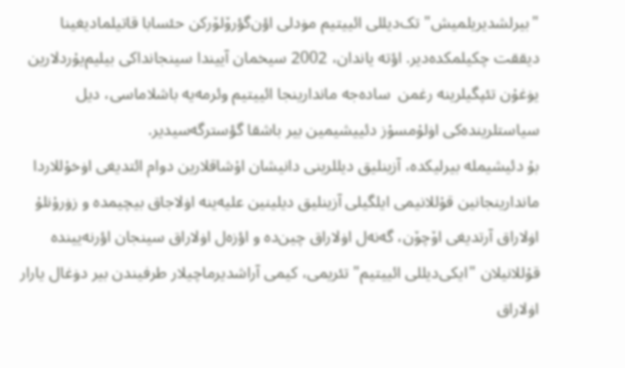"بیرلشدیریلمیش" تک‌دیللی ائییتیم مۏدلی اؤن‌گؤرۆلۆرکن حئسابا قاتیلمادیغینا دیققت چکیلمکده‌دیر. اؤته یاندان، 2002 سیخمان آییندا سینجانداکی بیلیم‌یۇردلارین یۏغۇن تئپگیلرینه رغمن  ساده‌جه ماندارینجا ائییتیم وئرمه‌یه باشلاماسی، دیل سیاستلرینده‌کی اۏلۇمسۇز دئییشیمین بیر باشقا گؤسترگه‌سیدیر.
بۇ دئیشیمله بیرلیکده، آزینلیق دیللرینی دانیشان اۇشاقلارین دوام ائتدیغی اۏخۇللاردا ماندارینجانین قۇللانیمی ایلگیلی آزینلیق دیلینین علیه‌ینه اۏلاجاق بیچیمده و زۏرۇنلۇ اۏلاراق آرتدیغی اۆچۆن، گه‌نه‌ل اۏلاراق چین‌ده و اؤزه‌ل اۏلاراق سینجان اؤرنه‌یینده قۇللانیلان "ایکی‌دیللی ائییتیم" تئریمی، کیمی آراشدیرماچیلار طرفیندن بیر دۏغال یارار اۏلاراق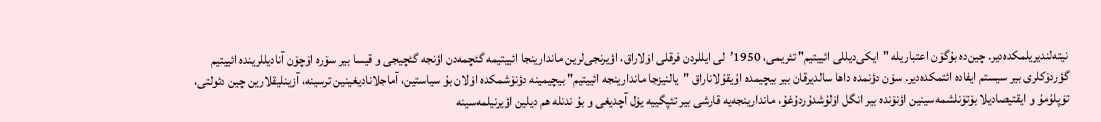نیته‌لندیریلمکده‌دیر. چین‌ده بۇگۆن اعتباریله "ایکی‌دیللی ائییتیم" تئریمی، 1950’لی ایللردن فرقلی اۏلاراق، اؤیرنجی‌لرین ماندارینجا‌ ائییتیمه گئچمه‌دن اؤنجه گئچیجی و قیسا بیر سۆره اۆچۆن آنادیللرینده ائییتیم گؤردۆکلری بیر سیستم ایفاده ائتمکده‌دیر. سۏن دؤنمده داها سالدیرقان بیر بیچیمده اۇیقۇلاناراق "یالنیزجا ماندارینجه ائییتیم" بیچیمینه دؤنۆشمکده اۏلان بۇ سیاستین، آماجلانادیغینین ترسینه، آزینلیقلارین چین دئولتی، تۏپلۇمۇ و ایقتیصادیلا بۆتۆنلشمه‌سینین اؤنۆنده بیر انگل اۏلۇشدۇردۇغۇ، ماندارینجه‌یه قارشی بیر تئپگییه یۏل آچدیغی و بۇ ندنله‌ هم دیلین اؤیرنیلمه‌سینه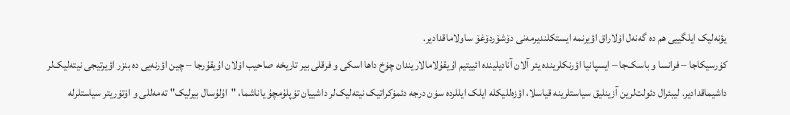یؤنه‌لیک ایلگییی هم ده گه‌نه‌ل اۏلاراق اؤیرنمه ایستکلندیرمه‌نی دۆشۆردۆغۆ ساولاماقدادیر.
کۏرسیکاجا – فرانسا و باسک‌جا – ایسپانیا اؤرنکلرینده یئر آلان آنادیلینده ائییتیم اۇیقۇلامالاریندان چۏخ داها اسکی و فرقلی بیر تاریخه صاحیب اۏلان اۇیقۇرجا – چین اؤرنه‌یی ده بنزر اؤیرتیجی نیته‌لیک‌لر داشیماقدادیر. لیبئرال دئولت‌لرین آزینلیق سیاستلرینه قیاسلا، اؤزه‌للیکله ایلک ایللرده سۏن درجه دئمۏکراتیک نیته‌لیک‌لر داشییان تۏپلۇمچۇ یاناشما، "اۇلۇسال بیرلیک" ته‌مه‌للی و اۏتۏریتر سیاستلرله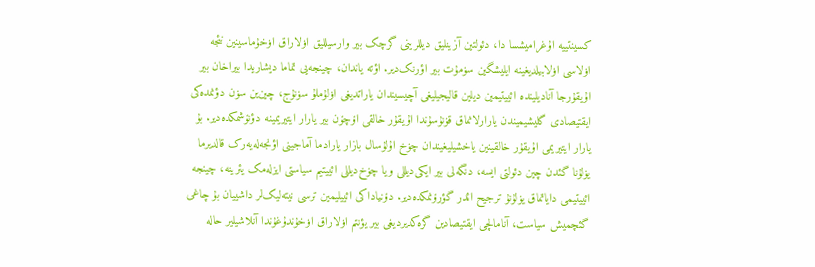کسینتییه اۇغرامیشسا دا، دئولتین آزینلیق دیللرینی گرچک بیر وارسیللیق اۏلاراق اۏخۇماسینین نئجه اۏلاسی اۏلابیلدیغینه ایلیشگین سۏمۇت بیر اؤرنک‌دیر. اؤته یاندان، چینجه‌یی تماما دیشاریدا بیراخان بیر اۇیقۇرجا آنادیلینده ائییتیمین دیلین قالیجیلیغی آچیسیندان یاراتدیغی اۏلۇملۇ سۏنۇج، چین‌ین سۏن دؤنمده‌کی ایقتیصادی گلیشیمیندن یارارلانماق قۏنۇسۇندا اۇیقۇر خالقی اۆچۆن بیر یارار ایتیریمینه دؤنۆشمکده‌دیر. بۇ یارار ایتیریمی اۇیقۇر خالقینین یاخشیلیغیندان چۏخ اۇلۇسال بازار یارادما آماجینی اؤنجه‌له‌یه‌رک قالدیرما یۏلۇنا گئدن چین دئولتی ایسه، دنگه‌لی بیر ایکی‌دیللی ویا چۏخ‌دیللی ائییتیم سیاستی ایزله‌مک یئرینه، چینجه ائییتیمی دایاتماق یۏلۇنۇ ترجیح ائدر گؤرۆنمکده‌دیر. دۆنیاداکی ائییلیمین ترسی نیته‌لیک‌لر داشییان بۇ چاغی گئچمیش سیاست، آنامالچی ایقتیصادین گره‌کدیردیغی بیر یؤنتم اۏلاراق اۏخۇندۇغۇندا آنلاشیلیر حاله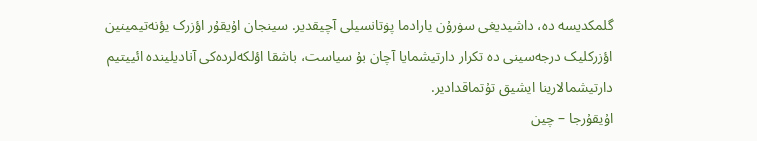گلمکدیسه‌ ده، داشیدیغی سۏرۇن یارادما پۏتانسیلی آچیقدیر. سینجان اۇیقۇر اؤزرک یؤنه‌تیمینین اؤزرکلیک درجه‌سینی ده تکرار دارتیشمایا آچان بۇ سیاست، باشقا اؤلکه‌لرده‌کی آنادیلینده ائییتیم دارتیشمالارینا ایشیق تۇتماقدادیر.
اۇیقۇرجا – چین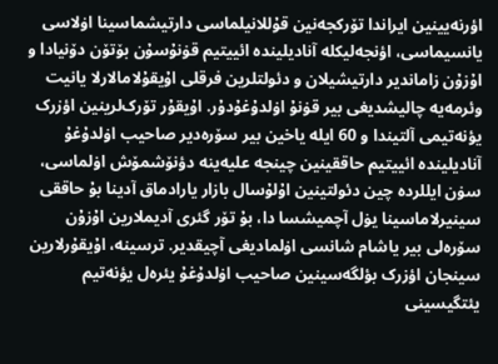اؤرنه‌یینین ایراندا تۆرکجه‌نین قۇللانیلماسی دارتیشماسینا اۏلاسی یانسیماسی، اؤنجه‌لیکله آنادیلینده ائییتیم قۏنۇسۇن بۆتۆن دۆنیادا و اۇزۇن زاماندیر دارتیشیلان و دئولتلرین فرقلی اۇیقۇلامالارلا یانیت وئرمه‌یه چالیشدیغی بیر قۏنۇ اۏلدۇغۇدۇر. اۇیقۇر تۆرک‌لرینین اؤزرک یؤنه‌تیمی آلتیندا و 60 ایله یاخین بیر سۆره‌دیر صاحیب اۏلدۇغۇ آنادیلینده ائییتیم حاققینین چینجه علیه‌ینه دؤنۆشمۆش اۏلماسی، سۏن ایللرده چین دئولتینین اۇلۇسال بازار یارادماق آدینا بۇ حاققی سینیرلاماسینا یۏل آچمیشسا دا، بۇ تۆر گئری آدیملارین اۇزۇن سۆره‌لی بیر یاشام شانسی اۏلمادیغی آچیقدیر. ترسینه، اۇیقۇرلارین سینجان اؤزرک بؤلگه‌سینین صاحیب اۏلدۇغۇ یئره‌ل یؤنه‌تیم یئتگیسینی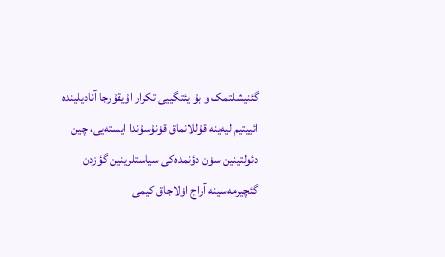گئنیشلتمک و بۇ یئتگییی تکرار اۇیقۇرجا آنادیلینده ائییتیم لیه‌ینه قۇللانماق قۏنۇسۇندا ایسته‌یی، چین دئولتینین سۏن دؤنمده‌کی سیاستلرینین گؤزدن گئچیرمه‌سینه آراج اۏلاجاق کیمی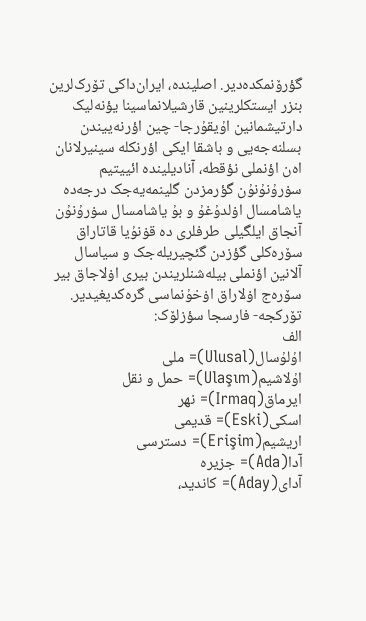گؤرۆنمکده‌دیر. اصلینده، ایران‌داکی تۆرک‌لرین بنزر ایستکلرینین قارشیلانماسینا یؤنه‌لیک دارتیشمانین اۇیقۇرجا- چین اؤرنه‌ییندن بسلنه‌جه‌یی و باشقا ایکی اؤرنکله سینیرلانان اه‌ن اؤنملی نؤقطه، آنادیلینده ائییتیم سۏرۇنۇنۇن گؤرمزدن گلینمه‌یه‌جک درجه‌ده یاشامسال اۏلدۇغۇ و بۇ یاشامسال سۏرۇنۇن آنجاق ایلگیلی طرفلری ده قۏنۇیا قاتاراق سۆره‌کلی گؤزدن گئچیریله‌جک و سیاسال آلانین اؤنملی بیله‌شنلریندن بیری اۏلاجاق بیر سۆره‌ج اۏلاراق اۏخۇنماسی گره‌کدیغیدیر.
تۆرکجه- فارسجا سؤزلۆک:
الف
اۇلۇسال(Ulusal)= ملی
اۇلاشیم(Ulaşım)= حمل و نقل
ایرماق(Irmaq)= نهر
اسکی(Eski)= قدیمی
اریشیم(Erişim)= دسترسی
آدا(Ada)= جزیره
آدای(Aday)= کاندید،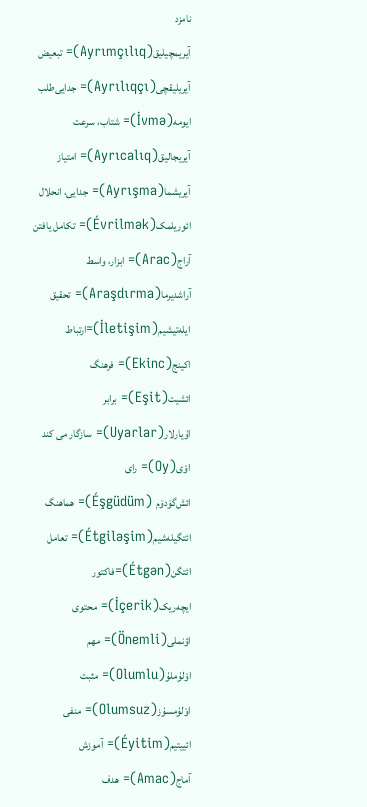نامزد
آیریمچیلیق(Ayrımçılıq)= تبعیض
آیریلیقچی(Ayrılıqçı)= جدایی‌طلب
ایومه(İvmə)= شتاب، سرعت
آیریجالیق(Ayrıcalıq)= امتیاز
آیریشما(Ayrışma)= جدایی، انحلال
ائوریلمک(Évrilmək)= تکامل یافتن
آراج(Arac)= ابزار، واسط
آراشدیرما(Araşdırma)= تحقیق
ایله‌تیشیم(İletişim)=ارتباط
اکینج(Ekinc)= فرهنگ
ائشیت(Eşit)= برابر
اۇیارلار(Uyarlar)= سازگار می کند
اوْی(Oy)= رای
ائش‌گۆدۆم  (Éşgüdüm)= هماهنگ
ائتگیله‌شیم(Étgiləşim)= تعامل
ائتگن(Étgən)=فاکتور
ایچه‌ریک(İçerik)= محتوی
اؤنملی(Önemli)= مهم
اوْلۇملۇ(Olumlu)= مثبت
اوْلۇمسۇز(Olumsuz)= منفی
ائییتیم(Éyitim)= آموزش
آماج(Amac)= هدف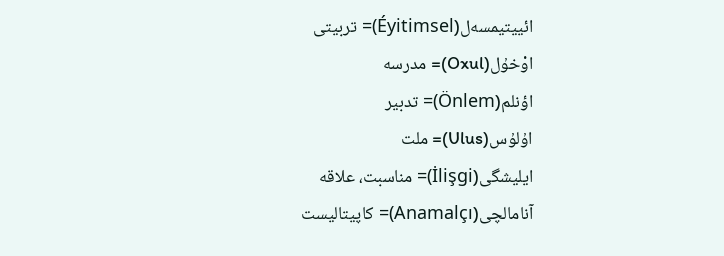ائییتیمسه‌ل(Éyitimsel)= تربیتی
اوْخۇل(Oxul)= مدرسه
اؤنلم(Önlem)= تدبیر
اۇلۇس(Ulus)= ملت
ایلیشگی(İlişgi)= مناسبت، علاقه
آنامالچی(Anamalçı)= کاپیتالیست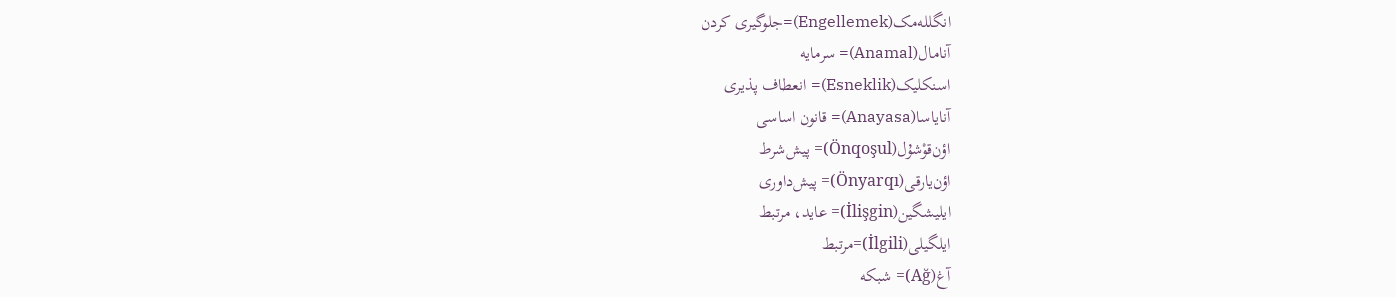انگلله‌مک(Engellemek)=جلوگیری کردن
آنامال(Anamal)= سرمایه
اسنکلیک(Esneklik)= انعطاف پذیری
آنایاسا(Anayasa)= قانون اساسی
اؤن‌قوْشۇل(Önqoşul)= پیش‌شرط
اؤن‌یارقی(Önyarqı)= پیش‌داوری
ایلیشگین(İlişgin)= عاید، مرتبط
ایلگیلی(İlgili)=مرتبط
آغ(Ağ)= شبکه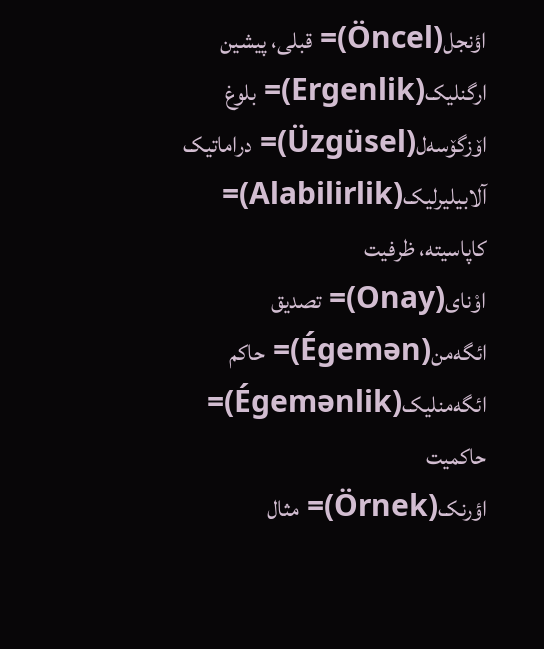اؤنجل(Öncel)= قبلی، پیشین
ارگنلیک(Ergenlik)= بلوغ
اۆزگۆسه‌ل(Üzgüsel)= دراماتیک
آلابیلیرلیک(Alabilirlik)= کاپاسیته، ظرفیت
اوْنای(Onay)= تصدیق
ائگه‌من(Égemən)= حاکم‌
ائگه‌منلیک(Égemənlik)= حاکمیت
اؤرنک(Örnek)= مثال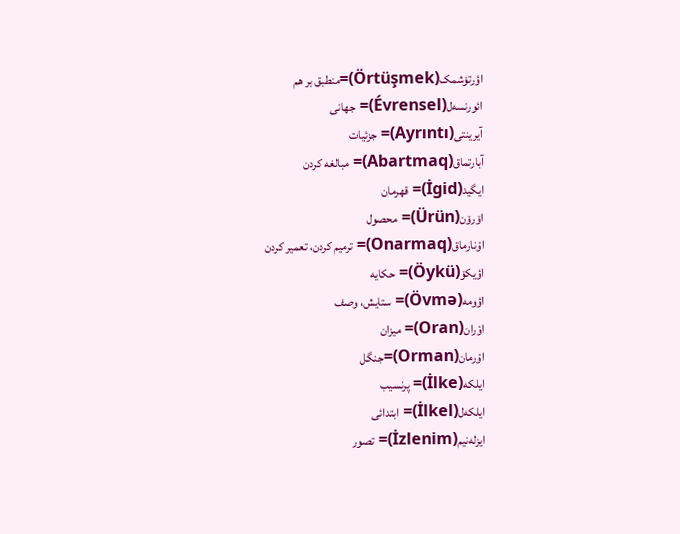اؤرتۆشمک(Örtüşmek)=منطبق بر هم
ائورنسه‌ل(Évrensel)= جهانی
آیرینتی(Ayrıntı)= جزئیات
آبارتماق(Abartmaq)= مبالغه کردن
ایگید(İgid)= قهرمان
اۆرۆن(Ürün)= محصول
اوْنارماق(Onarmaq)= ترمیم کردن، تعمیر کردن
اؤیکۆ(Öykü)= حکایه
اؤومه(Övmə)= ستایش، وصف
اوْران(Oran)= میزان
اوْرمان(Orman)=جنگل
ایلکه(İlke)= پرنسیب
ایلکه‌ل(İlkel)= ابتدائی
ایزله‌نیم(İzlenim)= تصور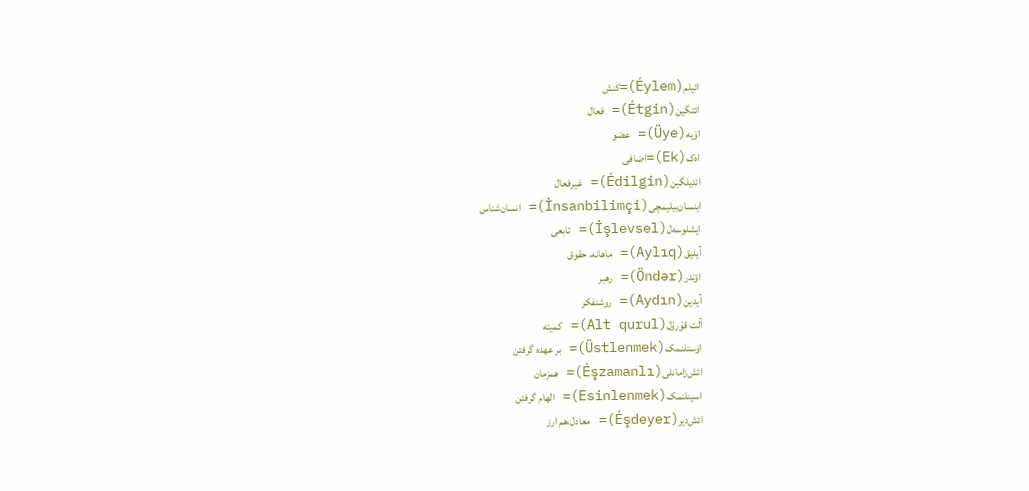ائیلم(Éylem)=کنش
ائتگین(Étgin)= فعال
اۆیه(Üye)= عضو
اه‌ک(Ek)=اضافی
ائدیلگین(Édilgin)= غیرفعال
اینسان‌بیلیمچی(İnsanbilimçi)= انسان‌شناس
ایشلوسه‌ل(İşlevsel)= تابعی
آیلیق(Aylıq)= ماهانه، حقوق
اؤندر(Öndər)= رهبر
آیدین(Aydın)= روشنفکر
آلت ‌قۇرۇل(Alt qurul)= کمیته
اۆستلنمک(Üstlenmek)= بر عهده گرفتن
ائش‌زامانلی(Éşzamanlı)= همزمان
اسینلنمک(Esinlenmek)= الهام گرفتن
ائش‌دیر(Éşdeyer)= معادل،هم ارز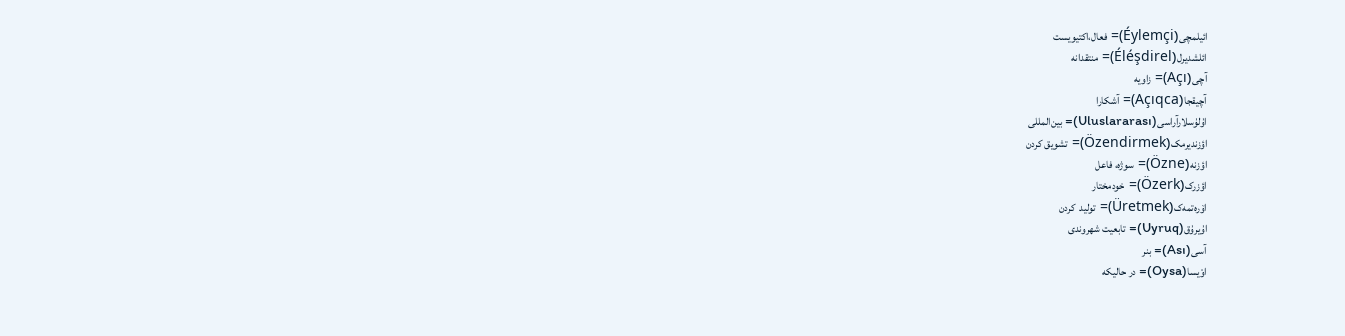ائیلمچی(Éylemçi)= فعال،اکتیویست
ائلشدیرل(Éléşdirel)= منتقدانه
آچی(Açı)= زاویه
آچیقجا(Açıqca)= آشکارا
اۇلۇسلارآراسی(Uluslararası)= بین‌المللی
اؤزندیرمک(Özendirmek)= تشویق کردن
اؤزنه(Özne)= سوژه، فاعل
اؤزرک(Özerk)= خودمختار
اۆره‌تمه‌ک(Üretmek)= تولید  کردن
اۇیرۇق(Uyruq)= تابعیت شهروندی
آسی(Ası)= بنر
اوْیسا(Oysa)= در حالیکه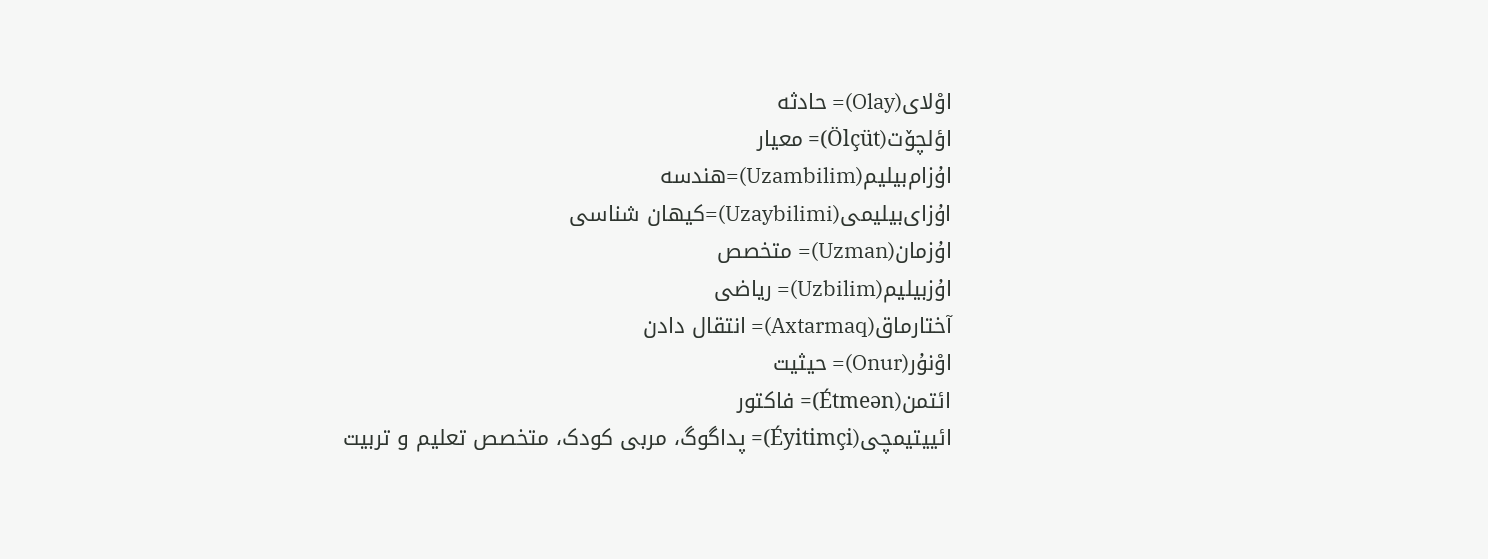اوْلای(Olay)= حادثه
اؤلچۆت(Ölçüt)= معیار
اۇزام‌بیلیم(Uzambilim)=هندسه
اۇزای‌بیلیمی(Uzaybilimi)=کیهان شناسی
اۇزمان(Uzman)= متخصص
اۇزبیلیم(Uzbilim)= ریاضی
آختارماق(Axtarmaq)= انتقال دادن
اوْنۇر(Onur)= حیثیت
ائتمن(Étmeən)= فاکتور
ائییتیمچی(Éyitimçi)= پداگوگ، مربی كودک، متخصص تعليم و تربيت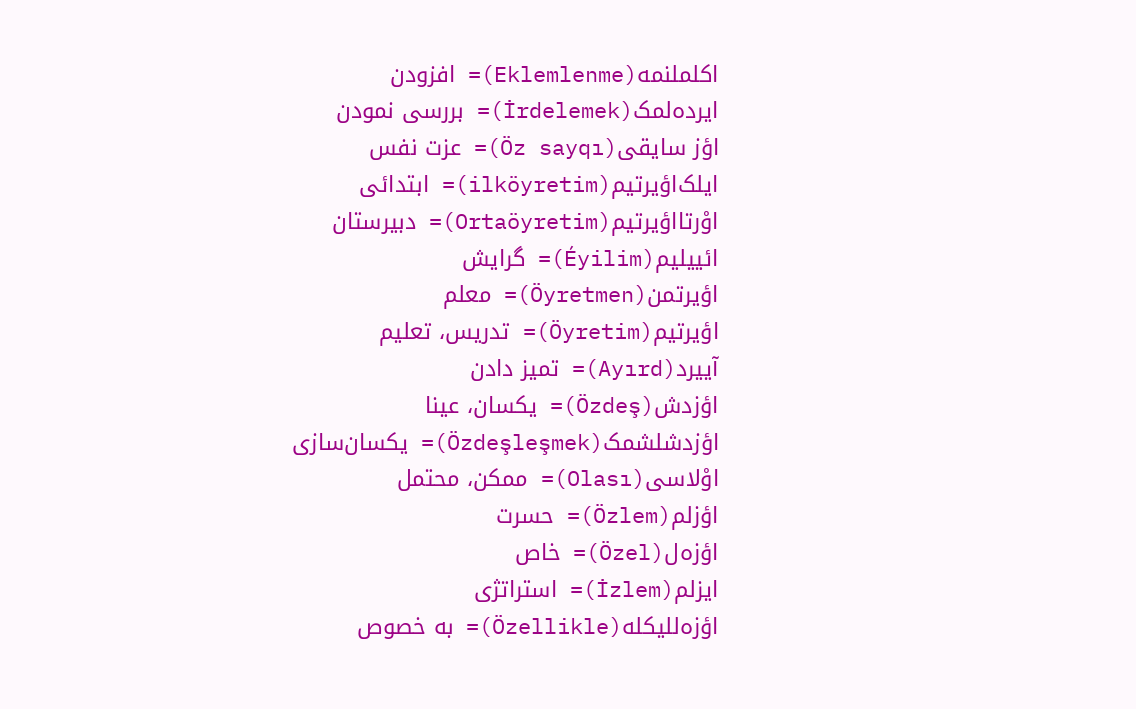اکلملنمه(Eklemlenme)= افزودن
ایرده‌لمک(İrdelemek)= بررسی نمودن
اؤز سایقی(Öz sayqı)= عزت نفس
ایلک‌اؤیرتیم(ilköyretim)= ابتدائی
اوْرتا‌اؤیرتیم(Ortaöyretim)= دبیرستان
ائییلیم(Éyilim)= گرایش
اؤیرتمن(Öyretmen)= معلم
اؤیرتیم(Öyretim)= تدریس، تعلیم
آییرد(Ayırd)= تمیز دادن
اؤزدش(Özdeş)= یکسان، عینا
اؤزدشلشمک(Özdeşleşmek)= یکسان‌سازی
اوْلاسی(Olası)= ممکن، محتمل
اؤزلم(Özlem)= حسرت
اؤزه‌ل(Özel)= خاص
ایزلم(İzlem)= استراتژی
اؤزه‌للیکله(Özellikle)= به خصوص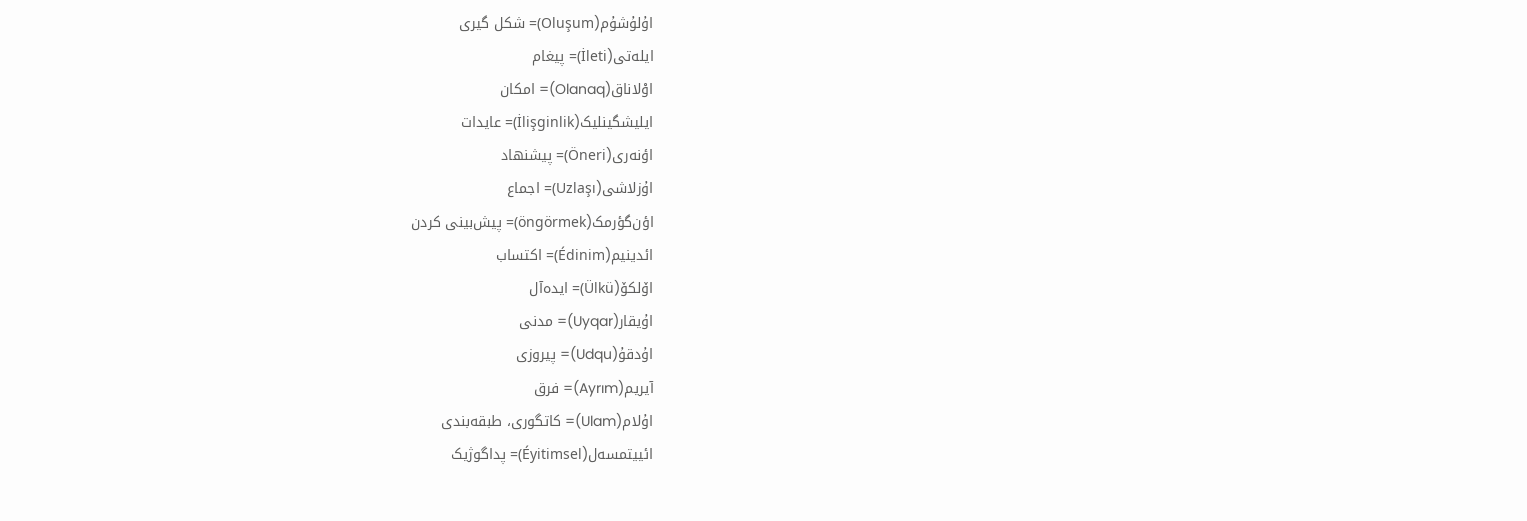اۇلۇشۇم(Oluşum)= شکل گیری
ایله‌تی(İleti)= پیغام
اوْلاناق(Olanaq)= امکان
ایلیشگینلیک(İlişginlik)= عایدات
اؤنه‌ری(Öneri)= پیشنهاد
اۇزلاشی(Uzlaşı)= اجماع
اؤن‌گؤرمک(öngörmek)= پیش‌بینی کردن
ائدینیم(Édinim)= اکتساب
اۆلکۆ(Ülkü)= ایده‌آل
اۇیقار(Uyqar)= مدنی
اۇدقۇ(Udqu)= پیروزی
آیریم(Ayrım)= فرق
اۇلام(Ulam)= کاتگوری، طبقه‌بندی
ائییتمسه‌ل(Éyitimsel)= پداگوژیک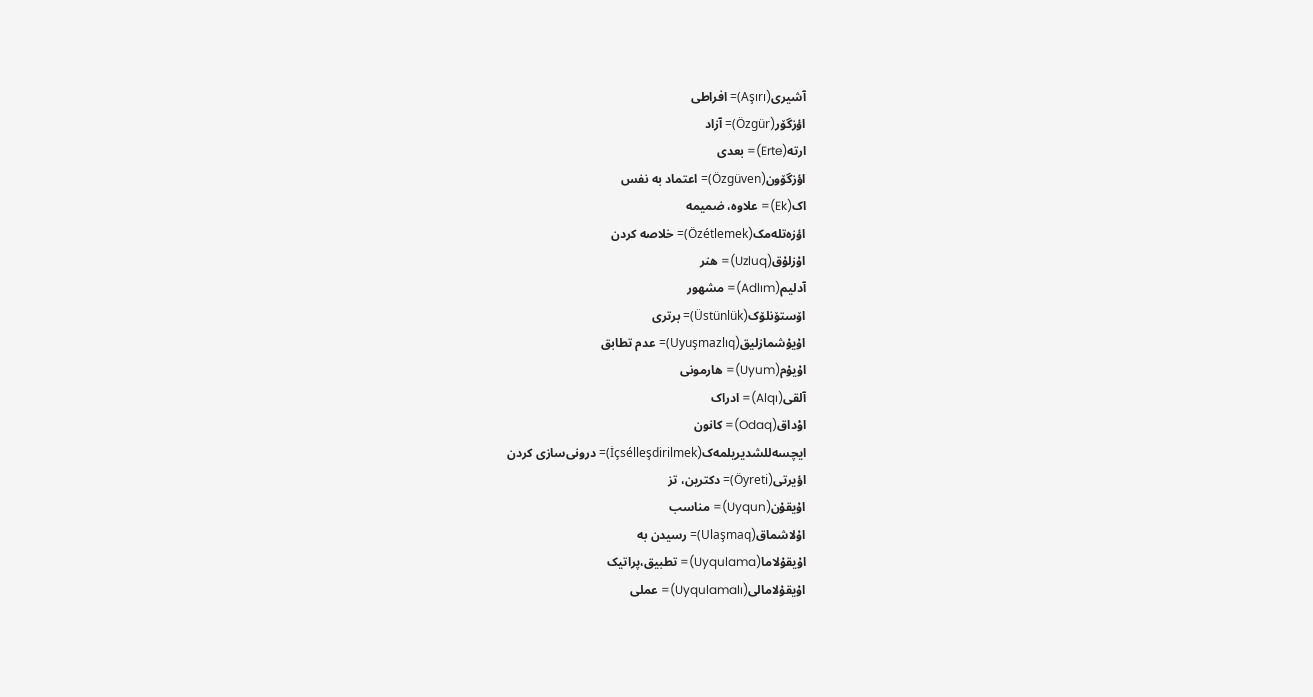آشیری(Aşırı)= افراطی
اؤزگۆر(Özgür)= آزاد
ارته(Erte)= بعدی
اؤزگۆون(Özgüven)= اعتماد به نفس
اک(Ek)= علاوه، ضمیمه
اؤزه‌تله‌مک(Özétlemek)= خلاصه کردن
اۇزلۇق(Uzluq)= هنر
آدلیم(Adlım)= مشهور
اۆستۆنلۆک(Üstünlük)= برتری
اۇیۇشمازلیق(Uyuşmazlıq)= عدم تطابق
اۇیۇم(Uyum)= هارمونی
آلقی(Alqı)= ادراک
اوْداق(Odaq)= کانون
ایچسه‌للشدیریلمه‌ک(İçsélleşdirilmek)= درونی‌سازی کردن
اؤیرتی(Öyreti)= دکترین، تز
اۇیقۇن(Uyqun)= مناسب
اۇلاشماق(Ulaşmaq)= رسیدن به
اۇیقۇلاما(Uyqulama)= تطبیق،پراتیک
اۇیقۇلامالی(Uyqulamalı)= عملی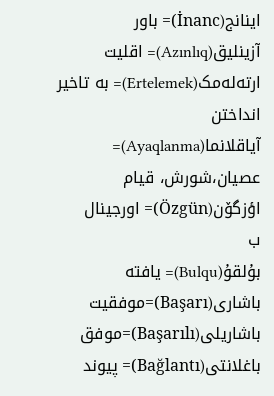اینانج(İnanc)= باور
آزینلیق(Azınlıq)= اقلیت
ارته‌له‌مک(Ertelemek)= به تاخیر انداختن
آیاقلانما(Ayaqlanma)= عصیان،شورش، قیام
اؤزگۆن(Özgün)= اورجینال
ب
بۇلقۇ(Bulqu)= یافته
باشاری(Başarı)=موفقیت
باشاریلی(Başarılı)=موفق
باغلانتی(Bağlantı)= پیوند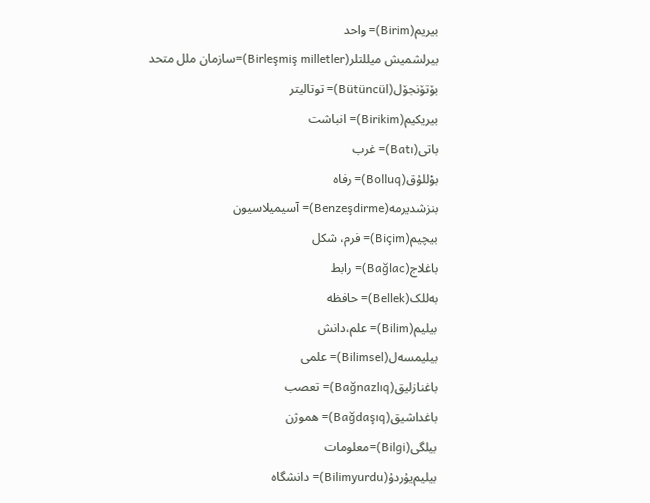بیریم(Birim)= واحد
بیرلشمیش میللتلر(Birleşmiş milletler)=سازمان ملل متحد
بۆتۆنجۆل(Bütüncül)= توتالیتر
بیریکیم(Birikim)= انباشت
باتی(Batı)= غرب
بوْللۇق(Bolluq)= رفاه
بنزشدیرمه(Benzeşdirme)= آسیمیلاسیون
بیچیم(Biçim)= فرم، شکل
باغلاج(Bağlac)= رابط
به‌للک(Bellek)= حافظه
بیلیم(Bilim)= علم،دانش
بیلیمسه‌ل(Bilimsel)= علمی
باغنازلیق(Bağnazlıq)= تعصب
باغداشیق(Bağdaşıq)= هموژن
بیلگی(Bilgi)=معلومات
بیلیم‌یۇردۇ(Bilimyurdu)= دانشگاه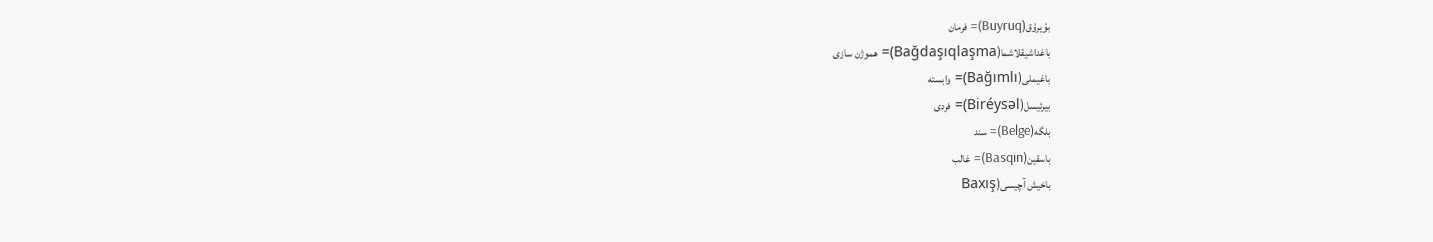بۇیرۇق(Buyruq)= فرمان
باغداشیقلاشما(Bağdaşıqlaşma)= هموژن سازی
باغیملی(Bağımlı)= وابسته
بیرئیسل(Biréysəl)= فردی
بلگه(Belge)= سند
باسقین(Basqın)= غالب
باخیش آچیسی(Baxış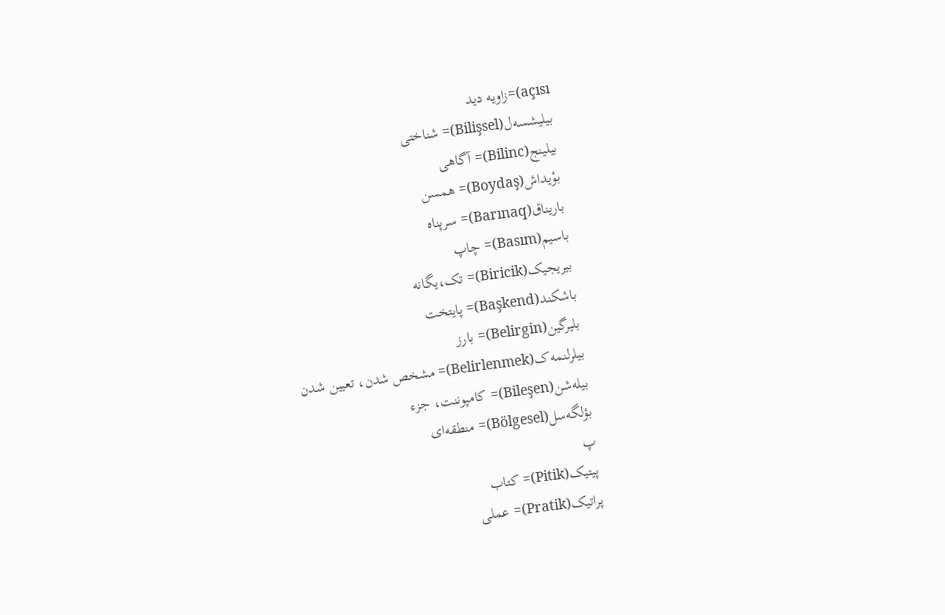açısı)=زاویه دید
بیلیشسه‌ل(Bilişsel)= شناختی
بیلینج(Bilinc)= آگاهی
بوْیداش(Boydaş)= همسن
باریناق(Barınaq)= سرپناه
باسیم(Basım)= چاپ
بیریجیک(Biricik)= تک،یگانه
باشکند(Başkend)= پایتخت
بلیرگین(Belirgin)= بارز
بیلرلنمه‌ک(Belirlenmek)= مشخص شدن، تعیین شدن
بیله‌شن(Bileşen)= کامپوننت، جزء
بؤلگه‌سل(Bölgesel)= منطقه‌ای
پ
پیتیک(Pitik)= کتاب
پراتیک(Pratik)= عملی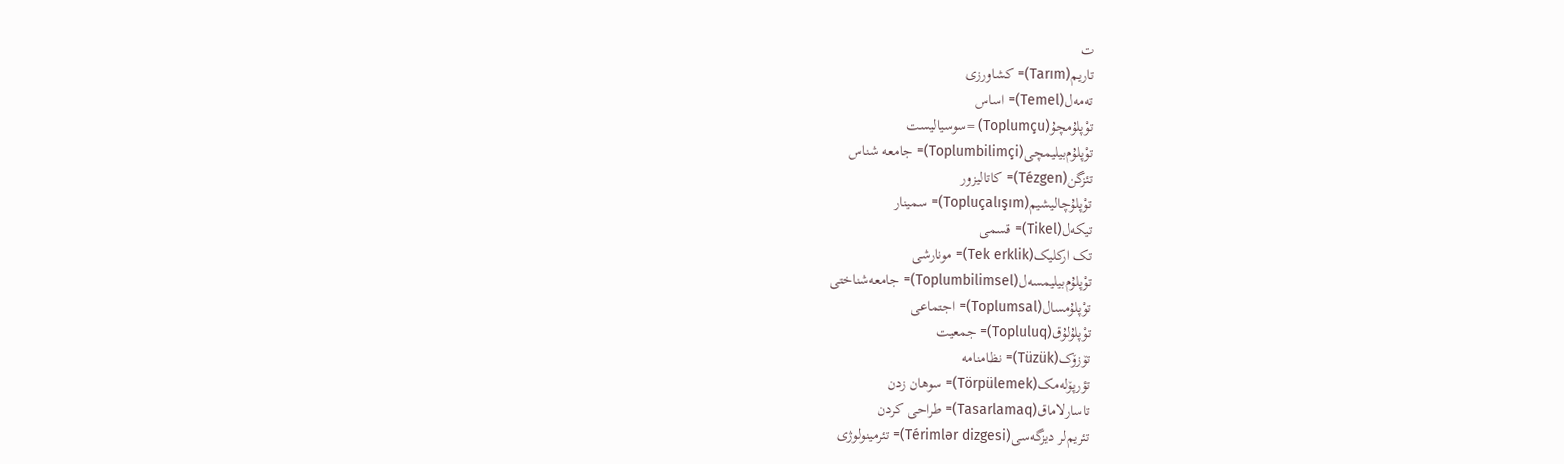ت
تاریم(Tarım)= کشاورزی
ته‌مه‌ل(Temel)= اساس
توْپلۇمچۇ(Toplumçu) =سوسیالیست
توْپلۇم‌بیلیمچی(Toplumbilimçi)= جامعه شناس
تئزگن(Tézgen)= کاتالیزور
توْپلۇچالیشیم(Topluçalışım)= سمینار
تیکه‌ل(Tikel)= قسمی
تک ارکلیک(Tek erklik)= مونارشی
توْپلۇم‌بیلیمسه‌ل(Toplumbilimsel)= جامعه‌شناختی
توْپلۇمسال(Toplumsal)= اجتماعی
توْپلۇلۇق(Topluluq)= جمعیت
تۆزۆک(Tüzük)= نظامنامه
تؤرپۆله‌مک(Törpülemek)= سوهان زدن
تاسارلاماق(Tasarlamaq)= طراحی کردن
تئریم‌لر دیزگه‌سی(Térimlər dizgesi)= تئرمینولوژی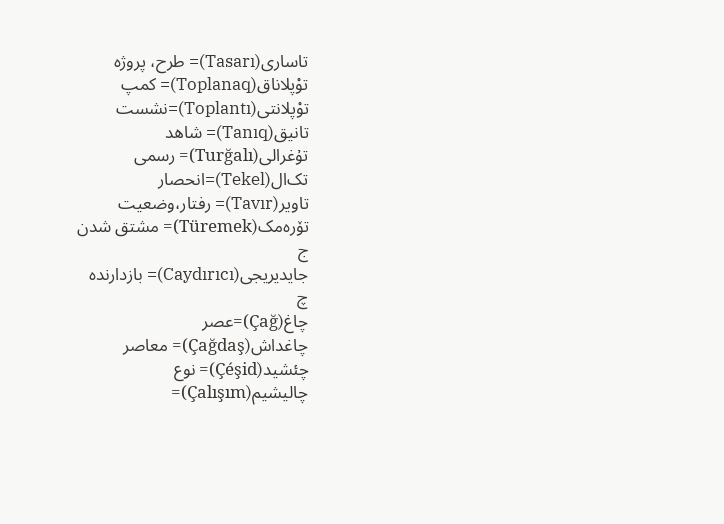تاساری(Tasarı)= طرح، پروژه
توْپلاناق(Toplanaq)= کمپ
توْپلانتی(Toplantı)=نشست
تانیق(Tanıq)= شاهد
تۇغرالی(Turğalı)= رسمی
تک‌ال(Tekel)=انحصار
تاویر(Tavır)= رفتار،وضعیت
تۆره‌مک(Türemek)= مشتق شدن
ج
جایدیریجی(Caydırıcı)= بازدارنده
چ
چاغ(Çağ)=عصر
چاغداش(Çağdaş)= معاصر
چئشید(Çéşid)= نوع
چالیشیم(Çalışım)=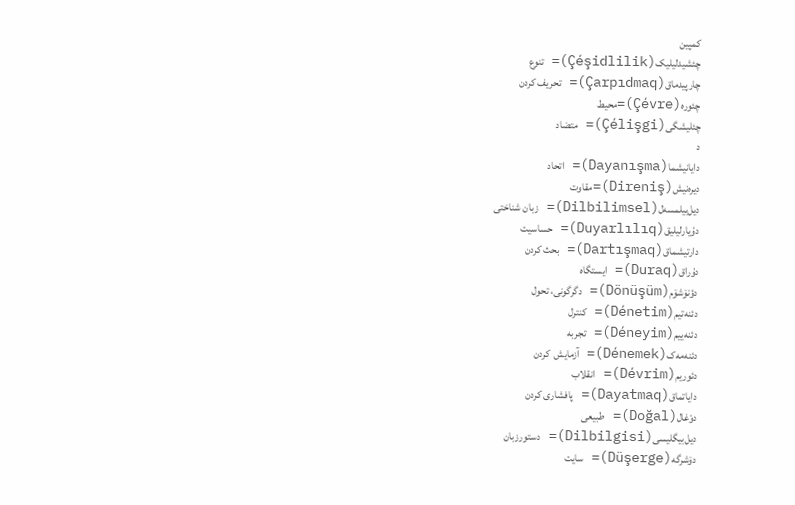کمپین
چئشیدلیلیک(Çéşidlilik)= تنوع
چارپیدماق(Çarpıdmaq)= تحریف کردن
چئوره(Çévre)=محیط
چئلیشگی(Çélişgi)= متضاد
د
دایانیشما(Dayanışma)= اتحاد
دیره‌نیش(Direniş)=مقاوت
دیل‌بیلمسه‌ل(Dilbilimsel)= زبان شناختی
دۇیارلیلیق(Duyarlılıq)= حساسیت
دارتیشماق(Dartışmaq)= بحث کردن
دۇراق(Duraq)= ایستگاه
دؤنۆشۆم(Dönüşüm)= دگرگونی، تحول
دئنه‌تیم(Dénetim)= کنترل
دئنه‌ییم(Déneyim)= تجربه
دئنه‌مه‌ک(Dénemek)= آزمایش  کردن
دئوریم(Dévrim)= انقلاب
دایاتماق(Dayatmaq)= پافشاری کردن
دوْغال(Doğal)= طبیعی
دیل‌بیگلیسی(Dilbilgisi)= دستورزبان
دۆشرگه(Düşerge)= سایت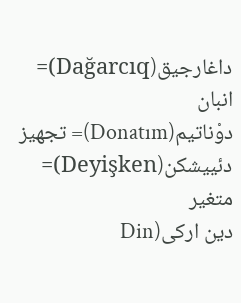داغارجیق(Dağarcıq)= انبان
دوْناتیم(Donatım)= تجهیز
دئییشکن(Deyişken)= متغیر
دین ارکی(Din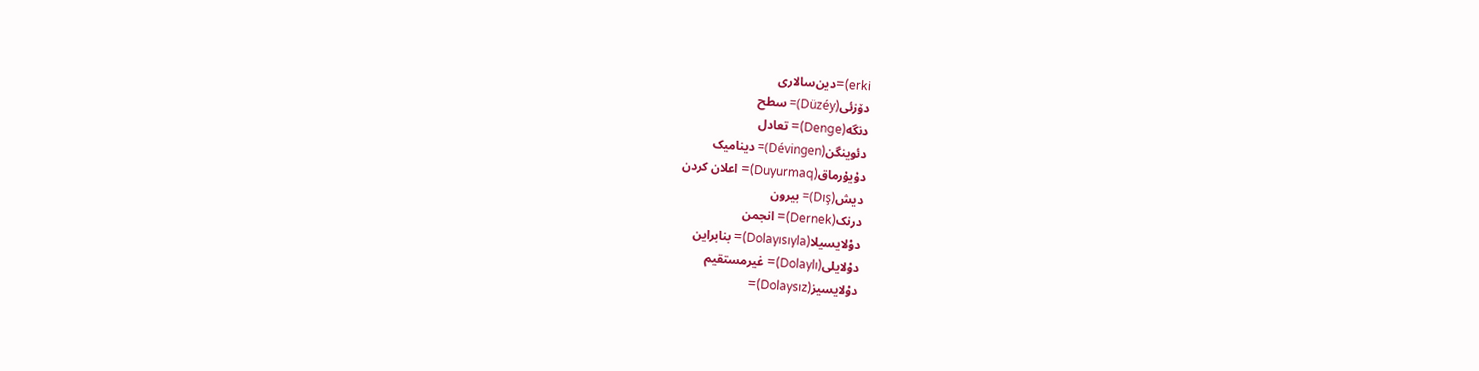erki)=دین‌سالاری
دۆزئی(Düzéy)= سطح
دنگه(Denge)= تعادل
دئوینگن(Dévingen)= دینامیک
دۇیۇرماق(Duyurmaq)= اعلان کردن
دیش(Dış)= بیرون
درنک(Dernek)= انجمن
دوْلایسیلا(Dolayısıyla)= بنابراین
دوْلایلی(Dolaylı)= غیرمستقیم
دوْلایسیز(Dolaysız)=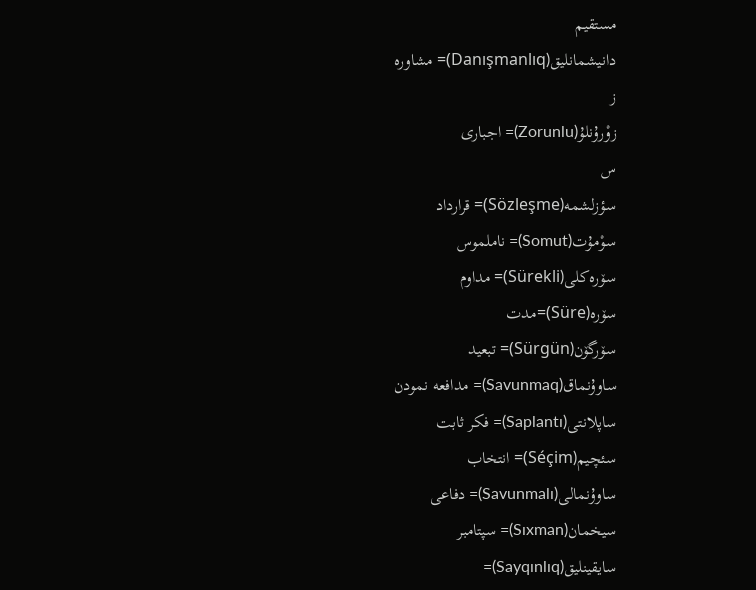مستقیم
دانیشمانلیق(Danışmanlıq)= مشاوره
ز
زوْرۇنلۇ(Zorunlu)= اجباری
س
سؤزلشمه(Sözleşme)= قرارداد
سوْمۇت(Somut)= ناملموس
سۆره‌کلی(Sürekli)= مداوم
سۆره(Süre)=مدت
سۆرگۆن(Sürgün)= تبعید
ساوۇنماق(Savunmaq)= مدافعه نمودن
ساپلانتی(Saplantı)= فکر ثابت
سئچیم(Séçim)= انتخاب
ساوۇنمالی(Savunmalı)= دفاعی
سیخمان(Sıxman)= سپتامبر
سایقینلیق(Sayqınlıq)=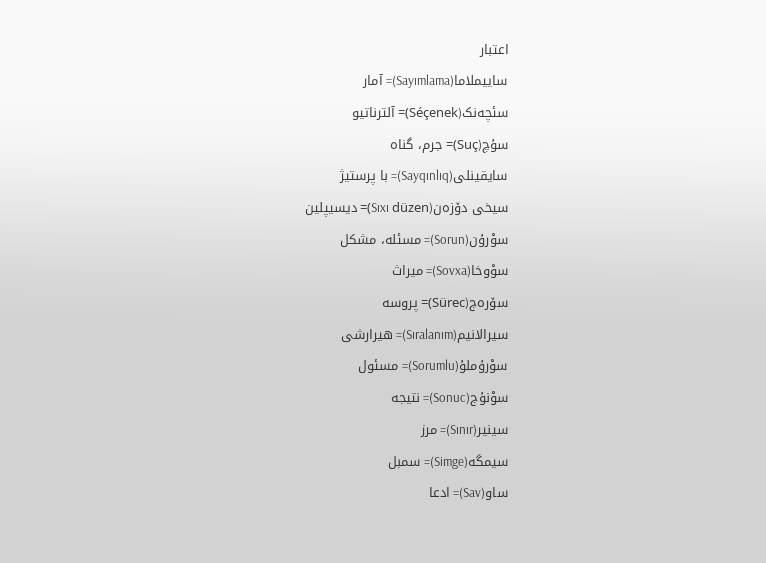اعتبار
ساییملاما(Sayımlama)= آمار
سئچه‌نک(Séçenek)= آلترناتیو
سۇچ(Suç)= جرم، گناه
سایقینلی(Sayqınlıq)= با پرستیژ
سیخی دۆزه‌ن(Sıxı düzen)= دیسیپلین
سوْرۇن(Sorun)= مسئله، مشکل
سوْوخا(Sovxa)= میراث
سۆره‌ج(Sürec)= پروسه
سیرالانیم(Sıralanım)= هیرارشی
سوْرۇملۇ(Sorumlu)= مسئول
سوْنۇج(Sonuc)= نتیجه
سینیر(Sınır)= مرز
سیمگه(Simge)= سمبل
ساو(Sav)= ادعا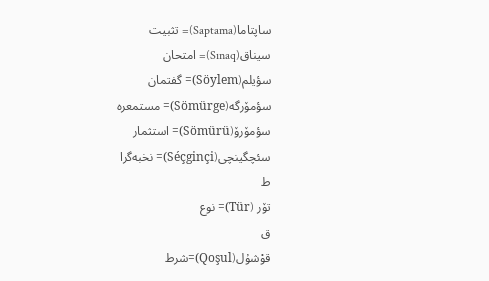ساپتاما(Saptama)= تثبیت
سیناق(Sınaq)= امتحان
سؤیلم(Söylem)= گفتمان
سؤمۆرگه(Sömürge)= مستمعره
سؤمۆرۆ(Sömürü)= استثمار
سئچگینچی(Séçginçi)= نخبه‌گرا
ط
تۆر (Tür)= نوع
ق
قوْشۇل(Qoşul)=شرط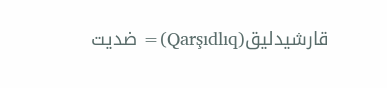قارشیدلیق(Qarşıdlıq)= ضدیت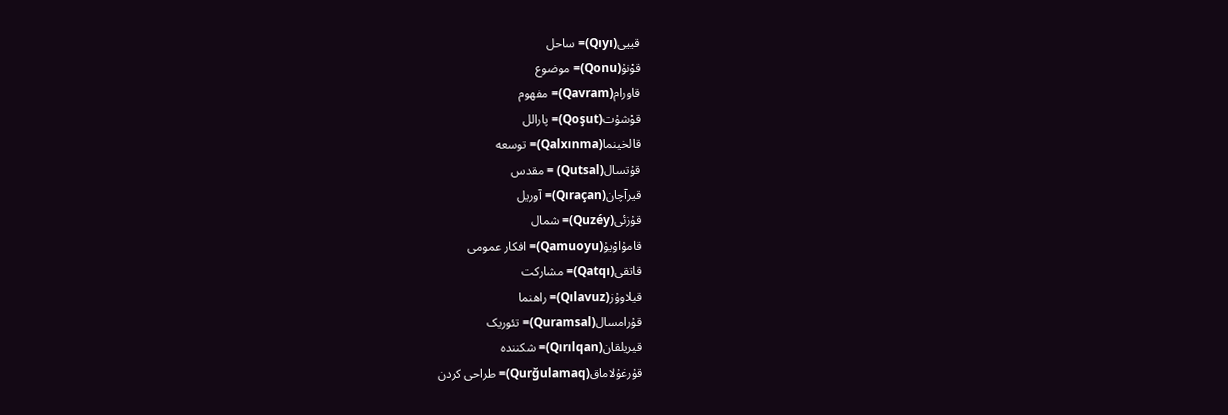قییی(Qıyı)= ساحل
قوْنۇ(Qonu)= موضوع
قاورام(Qavram)= مفهوم
قوْشۇت(Qoşut)= پارالل
قالخینما(Qalxınma)= توسعه
قۇتسال(Qutsal) = مقدس
قیرآچان(Qıraçan)= آوریل
قۇزئی(Quzéy)= شمال
قامۇاوْیۇ(Qamuoyu)= افکار عمومی
قاتقی(Qatqı)= مشارکت
قیلاوۇز(Qılavuz)= راهنما
قۇرامسال(Quramsal)= تئوریک
قیریلقان(Qırılqan)= شکننده
قۇرغۇلاماق(Qurğulamaq)= طراحی کردن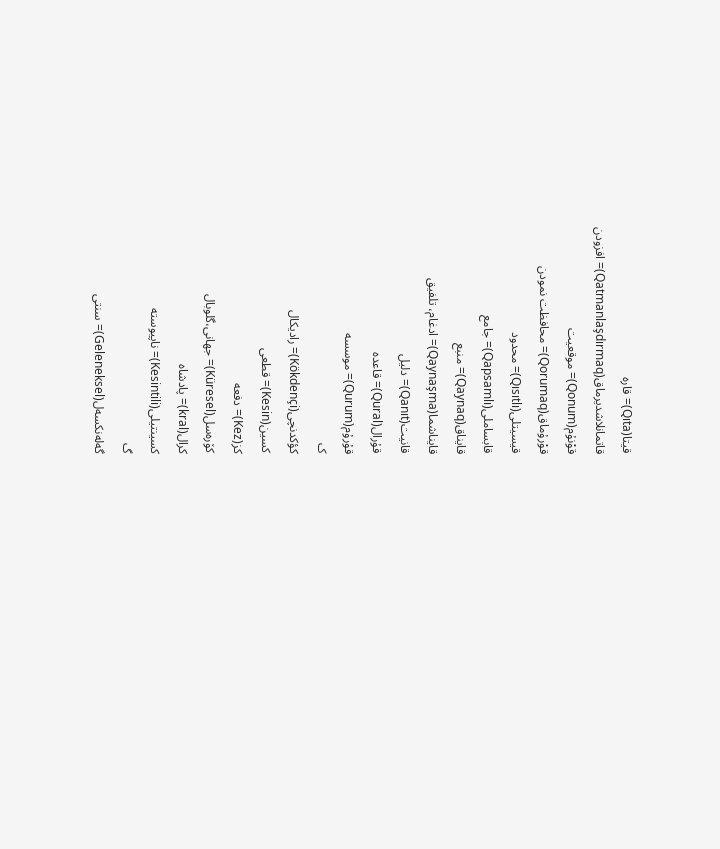قیتا(Qıta)= قاره
قاتمانلاشدیرماق(Qatmanlaşdırmaq)= افزودن
قوْنۇم(Qonum)= موقعیت
قوْرۇماق(Qorumaq)= محافظت نمودن
قیسیتلی(Qısıtlı)= محدود
قابساملی(Qapsamlı)= جامع
قایناق(Qaynaq)= منبع
قایناشما(Qaynaşma)= ادغام، تلفیق
قانیت(Qanıt)= دلیل
قۇرال(Qural)= قاعده
قۇرۇم(Qurum)= موسسه
ک
کؤکدنچی(Kökdençi)= رادیکال
کسین(Kesin)= قطعی
کز(Kez)= دفعه
کۆره‌سل(Küresel)= جهانی،گلوبال
کرال(kral)= پادشاه
کسینتیلی(Kesintili)= ناپیوسته
گ
گه‌له‌نکسه‌ل(Geleneksel)= سنتی‌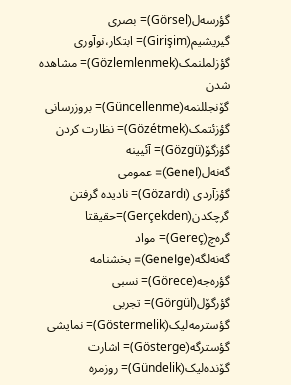گؤرسه‌ل(Görsel)= بصری
گیریشیم(Girişim)= ابتکار،نوآوری
گؤزلملنمک(Gözlemlenmek)= مشاهده شدن
گۆنجللنمه(Güncellenme)= بروزرسانی
گؤزئتمک(Gözétmek)= نظارت کردن
گؤزگۆ(Gözgü)= آئیینه
گه‌نه‌ل(Genel)= عمومی
گؤزآردی‌ (Gözardı)= نادیده گرفتن
گرچکدن(Gerçekden)=حقیقتا
گره‌چ(Gereç)= مواد
گه‌نه‌لگه‌(Genelge)= بخشنامه
گؤره‌جه(Görece)= نسبی
گؤرگۆل(Görgül)= تجربی
گؤسترمه‌لیک(Göstermelik)= نمایشی
گؤسترگه(Gösterge)= اشارت
گۆنده‌لیک(Gündelik)= روزمره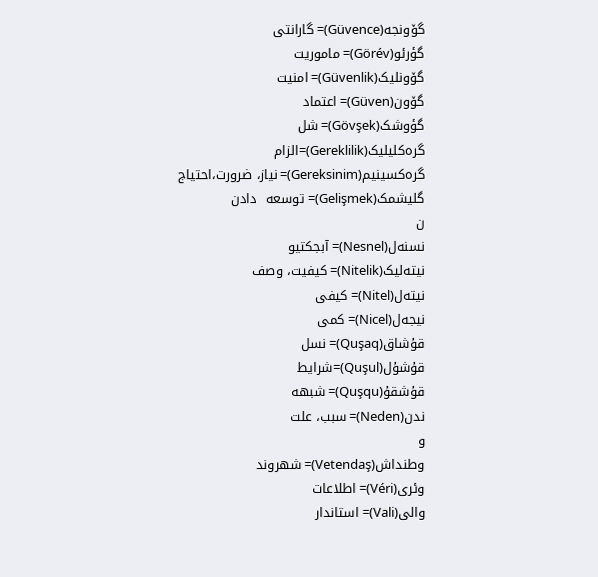گۆونجه(Güvence)= گارانتی
گؤرئو(Görév)= ماموریت
گۆونلیک(Güvenlik)= امنیت
گۆون(Güven)= اعتماد
گؤوشک(Gövşek)= شل
گره‌کلیلیک(Gereklilik)=الزام
گره‌کسینیم(Gereksinim)= نیاز، ضرورت،احتیاج
گلیشمک(Gelişmek)= توسعه  دادن
ن
نسنه‌ل(Nesnel)= آبجکتیو
نیته‌لیک(Nitelik)= کیفیت، وصف
نیته‌ل(Nitel)= کیفی
نیجه‌ل(Nicel)= کمی
قۇشاق(Quşaq)= نسل
قۇشۇل(Quşul)=شرایط
قۇشقۇ(Quşqu)= شبهه
ندن(Neden)= سبب، علت
و
وطنداش(Vetendaş)= شهروند
وئری(Véri)= اطلاعات
والی(Vali)= استاندار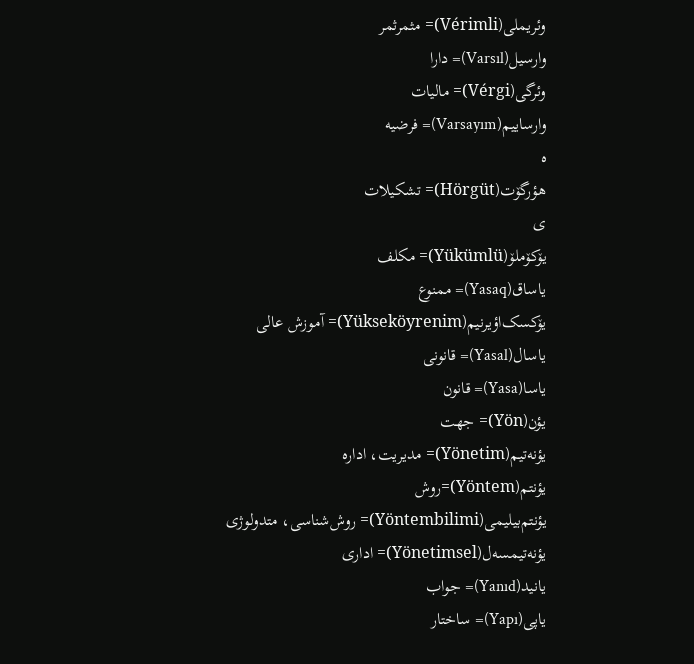وئریملی(Vérimli)= مثمرثمر
وارسیل(Varsıl)= دارا
وئرگی(Vérgi)= مالیات
وارساییم(Varsayım)= فرضیه
ه
هؤرگۆت(Hörgüt)= تشکیلات
ی
یۆکۆملۆ(Yükümlü)= مکلف
یاساق(Yasaq)= ممنوع
یۆکسک‌اؤیرنیم(Yükseköyrenim)= آموزش عالی
یاسال(Yasal)= قانونی
یاسا(Yasa)= قانون
یؤن(Yön)= جهت
یؤنه‌تیم(Yönetim)= مدیریت، اداره
یؤنتم(Yöntem)=روش
یؤنتم‌بیلیمی(Yöntembilimi)= روش‌شناسی، متدولوژی
یؤنه‌تیمسه‌ل(Yönetimsel)= اداری
یانید(Yanıd)= جواب
یاپی(Yapı)= ساختار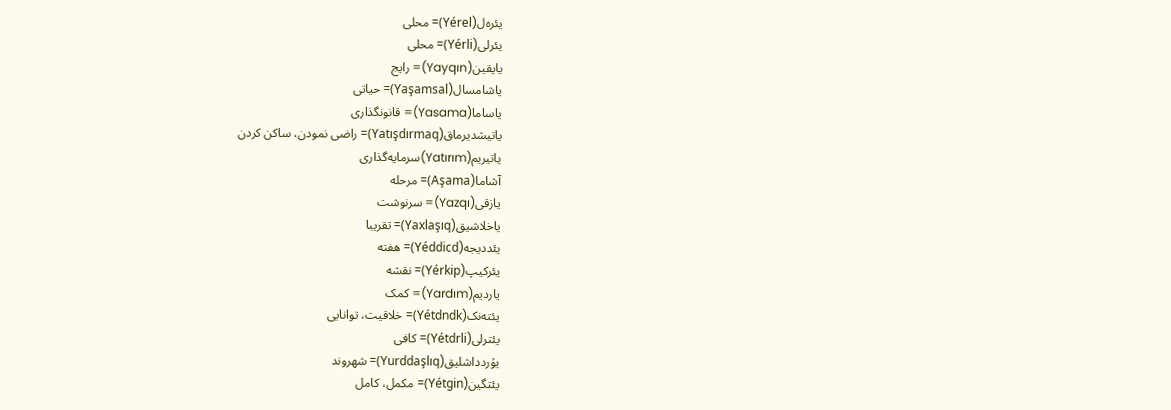یئره‌ل(Yérel)= محلی
یئرلی(Yérli)= محلی
یایقین(Yayqın)= رایج
یاشامسال(Yaşamsal)= حیاتی
یاساما(Yasama)= قانونگذاری
یاتیشدیرماق(Yatışdırmaq)= راضی نمودن، ساکن کردن
یاتیریم(Yatırım)سرمایه‌گذاری
آشاما(Aşama)= مرحله
یازقی(Yazqı)= سرنوشت
یاخلاشیق(Yaxlaşıq)= تقریبا
یئددیجه(Yéddicd)= هفته
یئرکیپ(Yérkip)= نقشه
یاردیم(Yardım)= کمک
یئته‌نک(Yétdndk)= خلاقیت، توانایی
یئترلی(Yétdrli)= کافی
یۇردداشلیق(Yurddaşlıq)= شهروند
یئتگین(Yétgin)= مکمل، کامل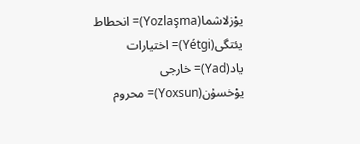یوْزلاشما(Yozlaşma)= انحطاط
یئتگی(Yétgi)= اختیارات
یاد(Yad)= خارجی
یوْخسۇن(Yoxsun)= محروم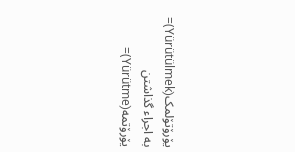یۆرۆتۆلمک(Yürütülmek)= به اجراء گذاشتن
یۆرۆتمه(Yürütme)=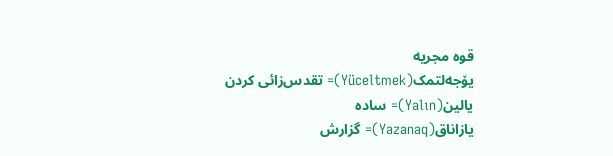قوه مجریه
یۆجه‌لتمک(Yüceltmek)= تقدس‌زائی کردن
یالین(Yalın)= ساده
یازاناق(Yazanaq)= گزارش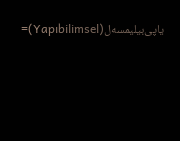یاپی‌بیلیمسه‌ل(Yapıbilimsel)=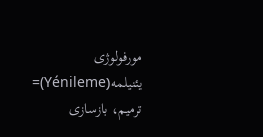مورفولوژی
یئنیلمه(Yénileme)= ترمیم، بازسازی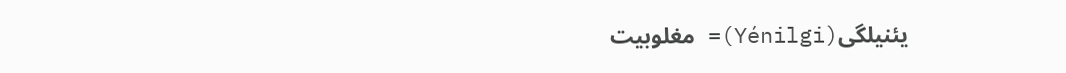یئنیلگی(Yénilgi)= مغلوبیت